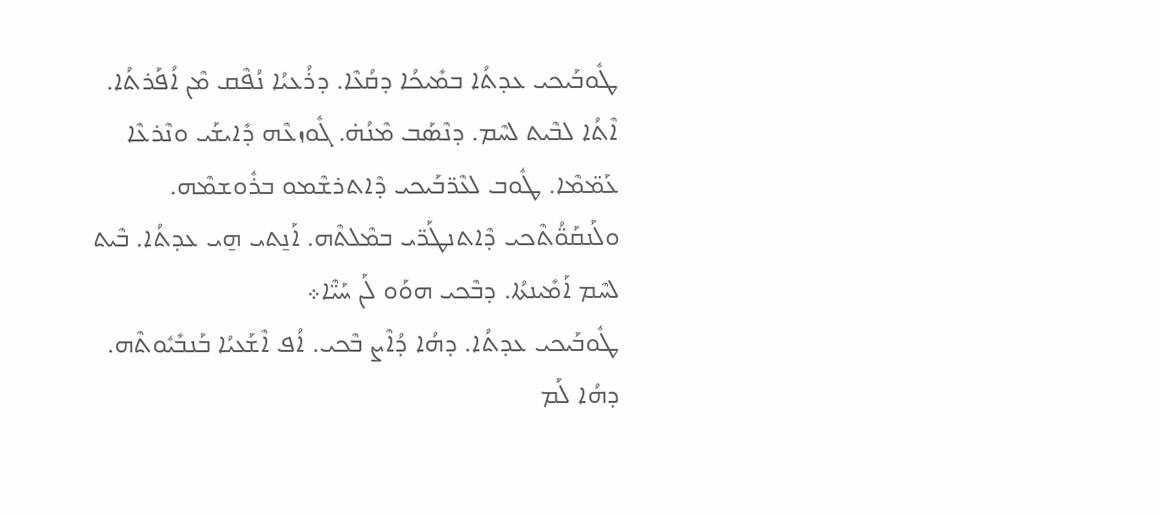ܛܽܘܒܰܝܟܝ ܥܕܬܳܐ ܒܡܺܝܟܳܐ ܕܩܳܥܶܐ. ܕܪܳܥܝܳܐ ܢܳܦܶܩ ܡܶܢ ܐܳܦܰܪܬܳܐ. ܐܶܬܳܐ ܠܒܶܝܬ ܠܚܶܡ. ܕܢܶܣܰܒ ܡܶܢܳܗ̇. ܓܽܘܙܥܶܗ ܕܺܐܝܫܰܝ ܘܢܶܪܥܶܐ ܥܰܡ̈ܡܶܐ. ܛܽܘܒ ܠܥܶܪ̈ܒܰܝܟܝ ܕܶܐܬܪܫܶܡܘ ܒܪܽܘܫܡܶܗ. ܘܠܰܢܩܰܘ̈ܳܬܶܟܝ ܕܶܐܬܢܛܰܪ̈ܝ ܒܡܶܠܬܶܗ. ܐܰܢ̱ܬܝ ܗ̱ܝ ܥܕܬܳܐ. ܒܶܝܬ ܠܚܶܡ ܐܰܡܺܝܢܬܳܐ. ܕܒܶܟܝ ܗܘܰܘ ܠܰܢ ܚܰܝ̈ܶܐ܀
ܛܽܘܒܰܝܟܝ ܥܕܬܳܐ. ܕܗܳܐ ܕܳܐܶܨ ܒܶܟܝ. ܐܳܦ ܐܶܫܰܥܝܳܐ ܒܰܢܒܺܝܽܘܬܶܗ. ܕܗܳܐ ܠܰܡ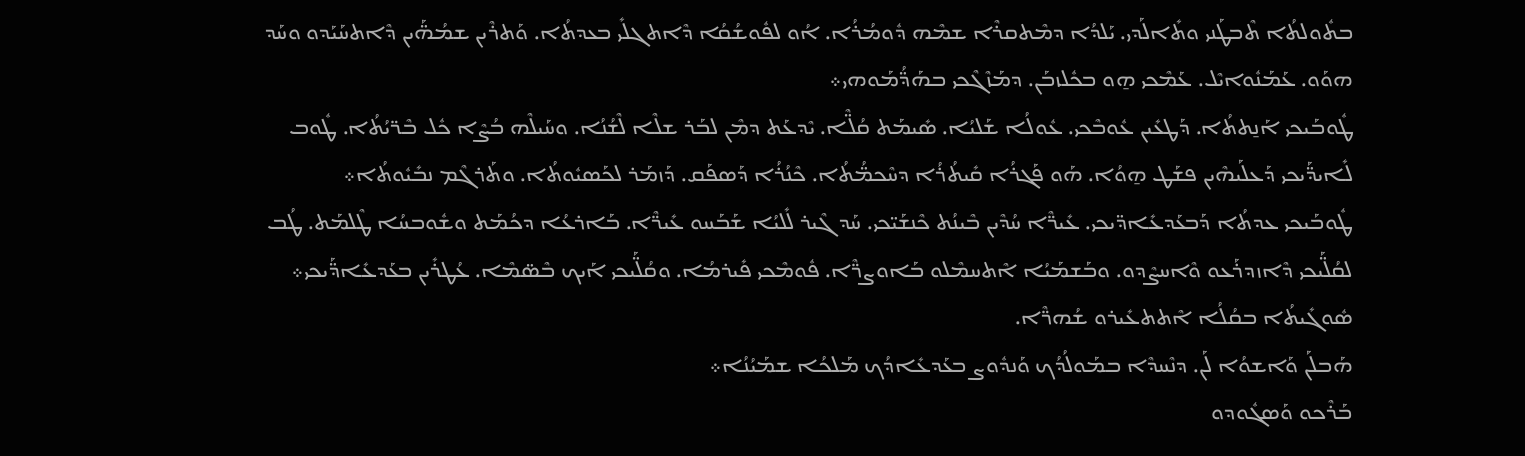ܒܬܽܘܠܬܳܐ ܬܶܒܛܰܢܝ ܘܬܺܐܠܰܕܝ. ܝܰܠܕܳܐ ܕܡܶܬܩܪܶܐ ܫܡܶܗ ܕܽܘܡܳܪܳܐ. ܐܳܘ ܠܦܽܘܫܳܩܳܐ ܕܶܐܬܓܠܺܝ ܒܥܕܬܳܐ. ܘܰܬܪܶܝܢ ܫܡܳܗ̈ܰܝܢ ܕܶܐܬܚܰܝܰܕܘ ܘܚܰܕ ܗܘܰܘ. ܥܰܡܰܢܽܘܐܝܶܠ. ܥܰܡܶܟܝ ܗ̱ܘ ܒܟܽܠܙܒܰܢ. ܕܡܰܙܶܓܶܟܝ ܒܗܰܕ̈ܳܡܰܘܗܝ܀
ܛܽܘܒܰܝܟܝ ܐܰܢ̱ܬܬܳܐ. ܕܰܛܥܺܝܢ ܥܽܘܒܶܟܝ. ܥܽܘܠܳܐ ܫܰܠܝܳܐ. ܣܺܝܡܰܬ ܩܳܠ̈ܶܐ. ܝܶܕܥܰܬ ܕܡܶܢ ܠܒܰܪ ܫܠܶܐ ܠܶܫܳܢܳܐ. ܘܚܰܝܠܶܗ ܒܳܨܶܐ ܟܽܠ ܒܶܪ̈ܝܳܬܳܐ. ܛܽܘܒ ܠܺܐܝܕ̈ܰܝܟܝ ܕܰܥܠܰܝܗܶܝܢ ܦܫܰܛ ܗ̱ܘܳܐ. ܗܰܘ ܦܰܓܪܳܐ ܩܺܝܬܳܪܳܐ ܕܚܶܟܡ̈ܳܬܳܐ. ܟܶܢܳܪܳܐ ܕܰܣܦܰܩ. ܕܰܙܡܰܪ ܠܟܰܣܝܽܘܬܳܐ. ܘܬܰܪܓܶܡ ܢܒܺܝܽܘܬܳܐ܀
ܛܽܘܒܰܝܟܝ ܥܕܬܳܐ ܕܰܒܥܰܕܥܺܐܕ̈ܝܟܝ. ܥܺܝܪ̈ܶܐ ܚܳܕܶܝܢ ܒܶܝܢܳܬ ܟܶܢܫܰܝ̈ܟܝ. ܚܰܕ ܓܶܝܪ ܠܺܠܝܳܐ ܫܰܒܰܚܘ ܥܺܝܪ̈ܶܐ. ܒܰܐܪܥܳܐ ܕܟܳܡܰܬ ܘܫܽܘܒܚܳܐ ܛܶܠܡܰܬ. ܛܳܒ ܠܩܳܠ̈ܰܝܟܝ ܕܶܐܙܕܪܰܥܘ ܘܶܐܚܨܶܕܘ. ܘܒܰܫܡܰܝܳܐ ܐܶܬܚܡܶܠܘ ܒܰܐܘܨܪ̈ܶܐ. ܦܽܘܡܶܟܝ ܦܺܝܪܡܳܐ. ܘܩܳܠ̈ܰܝܟܝ ܐܰܝܟ ܒܶܣ̈ܡܶܐ. ܥܳܛܪܺܝܢ ܒܥܰܕܥܺܐܕ̈ܰܝܟܝ܀
ܣܽܘܓܺܝܬܳܐ ܒܩܳܠܳܐ ܐܶܬܬܥܺܝܪܘ ܫܳܗܪ̈ܶܐ.
ܗܰܒܠܰܢ ܘܰܐܫܘܳܐ ܠܰܢ. ܕܢܶܚܕܶܐ ܒܡܰܘܠܳܕܳܟ ܘܰܢܕܽܘܨ ܒܥܰܕܥܺܐܕܳܟ ܡܰܠܟܳܐ ܫܡܰܝܳܢܳܐ܀
ܒܰܪܶܟܘ ܘܰܣܓܽܘܕܘ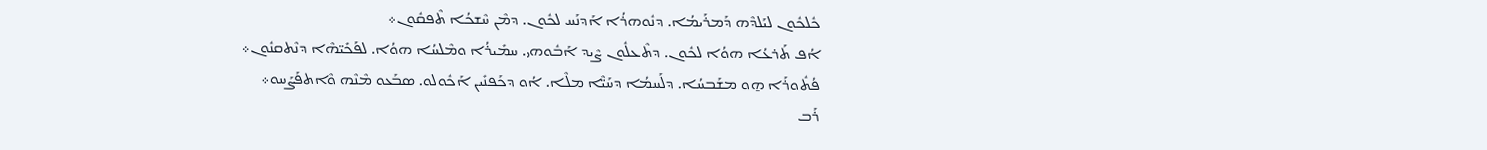ܟܽܠܟܽܘܢ ܠܝܰܠܕܶܗ ܕܰܡܪܰܝܡܳܐ. ܕܢܽܘܗܪܳܐ ܐܰܕܢܰܚ ܠܟܽܘܢ. ܕܡܶܢ ܚܶܫܟܳܐ ܬܶܦܩܽܘܢ܀
ܐܳܦ ܬܰܪܥܳܐ ܗܘܳܐ ܠܟܽܘܢ. ܕܬܶܥܠܽܘܢ ܨܶܝܕ ܐܰܒܽܘܗܝ. ܚܡܺܝܪܳܐ ܘܡܶܠܚܳܐ ܗܘܳܐ. ܠܦܰܟܺܝ̈ܗܶܐ ܕܢܶܬܩܢܽܘܢ܀
ܦܳܬܽܘܪܰܐ ܗ̱ܘ ܡܫܰܒܚܳܐ. ܕܠܰܚܡܳܐ ܕܚܰܝ̈ܶܐ ܡܠܶܐ. ܐܳܘ ܕܟܰܦܢܺܝܢ ܐܰܟܽܘܠܘ. ܣܒܰܥܘ ܡܶܢܶܗ ܘܶܐܬܦܰܨܰܚܘ܀
ܪܰܒ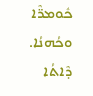ܟܽܘܡܪ̈ܶܐ ܘܟܳܗܢܳܐ. ܕܶܐܬܳܐ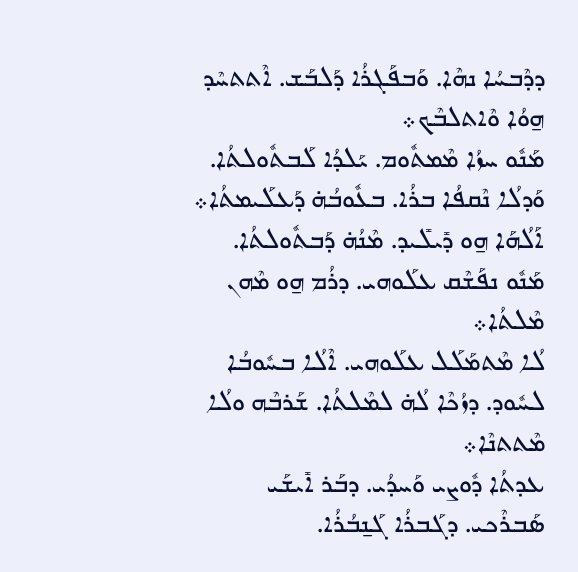ܕܕܶܒܚܳܐ ܢܗܶܐ. ܘܰܒܦܰܓܪܳܐ ܕܰܠܒܰܫ. ܐܶܬܬܚܶܕ ܗ̱ܘܳܐ ܘܶܐܬܠܒܶܟ܀
ܡܰܢܽܘ ܚܙܳܐ ܡܶܡܬܽܘܡ. ܝܰܠܕܳܐ ܠܰܒܬܽܘܠܬܳܐ. ܘܰܕܠܳܐ ܢܶܩܦܳܐ ܒܪܳܐ. ܒܥܽܘܒܳܗ̇ ܕܰܥܠܰܝܡܬܳܐ܀
ܐܰܠܳܗܰܐ ܗ̱ܘ ܕܺܝܠܺܝܕ. ܡܶܢܳܗ̇ ܕܰܒܬܽܘܠܬܳܐ. ܡܰܢܽܘ ܢܦܰܫܶܩ ܥܠܰܘܗܝ. ܕܪܳܡ ܗ̱ܘ ܡܶܗܢ ܡܶܠܬܳܐ܀
ܠܳܐ ܡܶܬܡܰܠܰܠ ܥܠܰܘܗܝ. ܐܶܠܳܐ ܒܚܽܘܒܳܐ ܠܚܽܘܕ. ܕܙܳܟܶܐ ܠܳܗ̇ ܠܡܶܠܬܳܐ. ܫܰܪܒܶܗ ܘܠܳܐ ܡܶܬܬܢܶܐ܀
ܥܕܬܳܐ ܕܽܘܨܝ ܘܰܚܕܳܝ. ܕܒܰܪ ܐܺܝܫܰܝ ܣܰܒܪܶܟܝ. ܕܓܰܒܪܳܐ ܓܰܢ̱ܒܳܪܳܐ.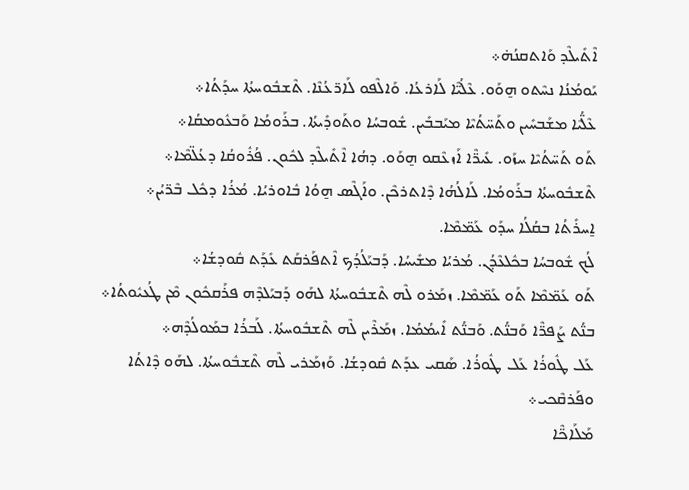ܐܶܬܺܝܠܶܕ ܘܰܐܬܩܢܳܗ̇܀
ܝܰܘܡܳܢܳܐ ܢܚܶܬܘ ܗ̱ܘܰܘ. ܥܶܠܳܝ̈ܶܐ ܠܰܐܪܥܳܐ. ܘܰܐܠܶܦܘ ܠܰܐܪ̈ܥܳܢܶܐ. ܬܶܫܒܽܘܚܬܳܐ ܚܕܰܬܳܐ܀
ܥܶܠ̈ܳܝܶܐ ܡܫܰܒܚܺܝܢ ܘܬܰܚ̈ܬܳܝܶܐ ܡܝܰܒܒܺܝܢ. ܫܽܘܒܚܳܐ ܘܬܰܘܕܺܝܬܳܐ. ܒܪܰܘܡܳܐ ܘܰܒܥܽܘܡܩܳܐ܀
ܬܰܘ ܬܰܚ̈ܬܳܝܶܐ ܚܙܰܘ. ܥܺܝܪ̈ܶܐ ܐܰܙܥܶܩܘ ܗ̱ܘܰܘ. ܕܗܳܐ ܐܶܬܺܝܠܶܕ ܠܟܽܘܢ. ܦܳܪܽܘܩܳܐ ܕܥܳܠ̈ܡܶܐ܀
ܬܶܫܒܽܘܚܬܳܐ ܒܪܰܘܡܳܐ. ܠܰܐܠܳܗܳܐ ܕܶܐܬܪܟܶܢ. ܘܐܰܓܶܣ ܗ̱ܘܳܐ ܒܽܐܘܪܝܳܐ. ܡܳܪܳܐ ܕܟܽܠ ܒܶܪ̈ܝܳܢ܀
ܐ̱ܚܪܺܬܳܐ ܒܩܳܠܳܐ ܚܕܰܘ ܥܰܡ̈ܡܶܐ.
ܠܳܟ ܫܽܘܒܚܳܐ ܒܟܽܠܥܶܕܳܢ. ܡܳܪܝܳܐ ܡܫܺܝܚܳܐ. ܕܰܒܝܰܠܳܕܳܟ ܐܶܬܦܰܪܩܰܬ ܥܺܕܰܬ ܩܽܘܕܫܳܐ܀
ܬܰܘ ܥܰܡ̈ܡܶܐ ܬܰܘ ܥܰܡ̈ܡܶܐ. ܙܡܰܪܘ ܠܶܗ ܬܶܫܒܽܘܚܬܳܐ ܠܗܰܘ ܕܰܒܝܰܠܕܶܗ ܦܪܰܩܟܽܘܢ ܡܶܢ ܛܳܥܝܽܘܬܳܐ܀
ܒܢ̈ܳܬ ܨܰܦܪ̈ܶܐ ܘܰܒܢ̈ܳܬ. ܘܰܒܢ̈ܳܬ ܐܺܝܡܳܡܳܐ. ܙܡܰܪܶܝܢ ܠܶܗ ܬܶܫܒܽܘܚܬܳܐ. ܠܰܒܪܳܐ ܒܡܰܘܠܳܕܶܗ܀
ܥܰܠ ܛܽܘܪܳܐ ܥܰܠ ܛܽܘܪܳܐ. ܣܰܩܝ ܥܕܰܬ ܩܽܘܕܫܳܐ. ܘܰܙܡܰܪܝ ܠܶܗ ܬܶܫܒܽܘܚܬܳܐ. ܠܗܰܘ ܕܶܐܬܳܐ ܘܦܰܪܩܶܟܝ܀
ܡܰܠܰܐܟ̈ܶܐ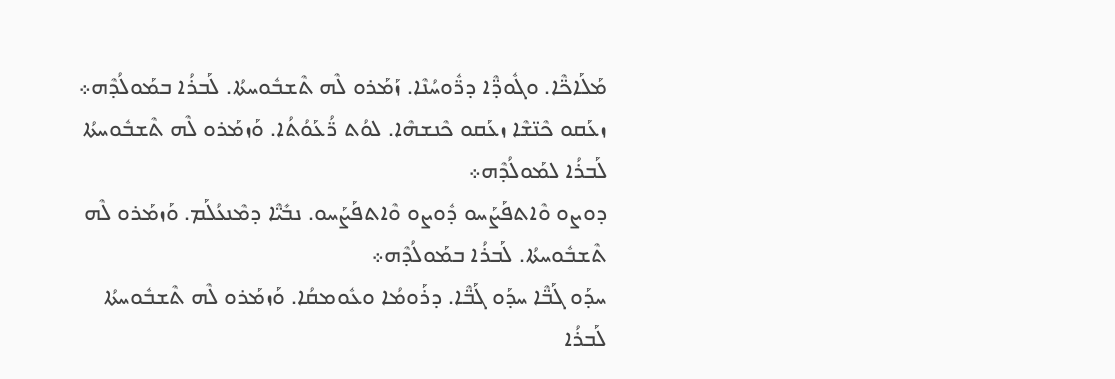ܡܰܠܰܐܟ̈ܶܐ. ܘܓܽܘܕ̈ܶܐ ܕܪ̈ܽܘܚܳܢܶܐ. ܙܰܡܰܪܘ ܠܶܗ ܬܶܫܒܽܘܚܬܳܐ. ܠܰܒܪܳܐ ܒܡܰܘܠܳܕܶܗ܀
ܙܥܰܩܘ ܟܶܢ̈ܫܶܐ ܙܥܰܩܘ ܟܶܢܫܗܶܐ. ܠܘܳܬ ܪ̈ܳܥܰܘܳܬܳܐ. ܘܰܙܡܰܪܘ ܠܶܗ ܬܶܫܒܽܘܚܬܳܐ ܠܰܒܪܳܐ ܠܡܰܘܠܳܕܶܗ܀
ܕܘܨܘ ܘܶܐܬܦܰܨܰܚܘ ܕܽܘܨܘ ܘܶܐܬܦܰܨܰܚܘ. ܢܒܺܝ̈ܶܐ ܕܡܶܢܥܳܠܰܡ. ܘܰܙܡܰܪܘ ܠܶܗ ܬܶܫܒܽܘܚܬܳܐ. ܠܰܒܪܳܐ ܒܡܰܘܠܳܕܶܗ܀
ܚܕܰܘ ܓܰܒ̈ܶܐ ܚܕܰܘ ܓܰܒ̈ܶܐ. ܕܪܰܘܡܳܐ ܘܥܽܘܡܩܳܐ. ܘܰܙܡܰܪܘ ܠܶܗ ܬܶܫܒܽܘܚܬܳܐ ܠܰܒܪܳܐ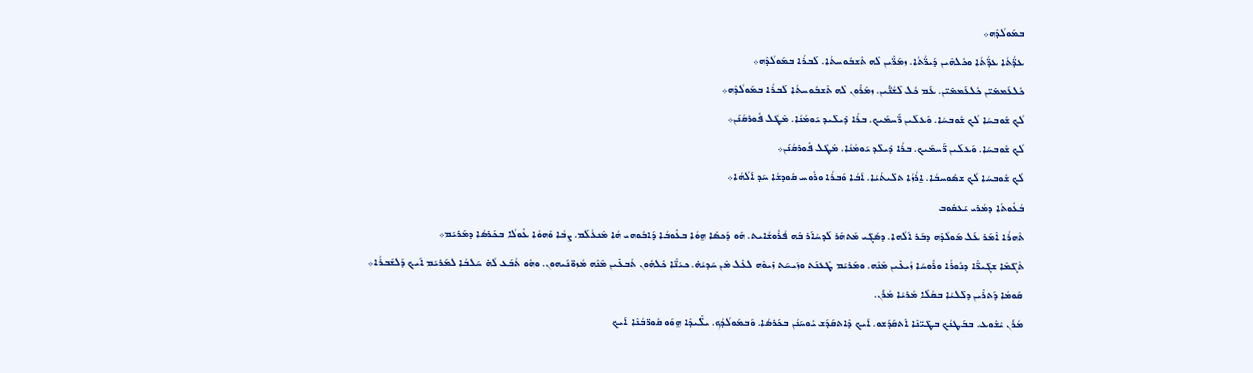ܒܡܰܘܠܳܕܶܗ܀
ܥܕ̈ܳܬܳܐ ܥܕ̈ܳܬܳܐ ܘܟܽܠܗܶܝܢ ܕܰܝܪ̈ܳܬܳܐ. ܙܡܰܪ̈ܶܝܢ ܠܶܗ ܬܶܫܒܽܘܚܬܳܐ. ܠܰܒܪܳܐ ܒܡܰܘܠܳܕܶܗ܀
ܟܽܠܥܰܡܡܺܝ̈ܢ ܟܽܠܥܰܡܡܺܝ̈ܢ. ܥܰܡ ܟܽܠ ܠܶܫܳܢ̈ܺܝܢ. ܙܡܰܪܽܘܢ ܠܶܗ ܬܶܫܒܽܘܚܬܳܐ ܠܰܒܪܳܐ ܒܡܰܘܠܳܕܶܗ܀
ܠܳܟ ܫܽܘܒܚܳܐ ܠܳܟ ܫܽܘܒܚܳܐ. ܘܰܥܠܰܝܢ ܪ̈ܰܚܡܰܝܟ. ܒܪܳܐ ܕܺܝܠܺܝܕ ܝܰܘܡܳܢܳܐ. ܡܶܛܽܠ ܦܽܘܪܩܳܢܰܢ܀
ܠܳܟ ܫܽܘܒܚܳܐ. ܘܰܥܠܰܝܢ ܪ̈ܰܚܡܰܝܟ. ܒܪܳܐ ܕܺܝܠܺܕ ܝܰܘܡܳܢܳܐ. ܡܶܛܽܠ ܦܽܘܪܩܳܢܰܢ܀
ܠܳܟ ܫܽܘܒܚܳܐ ܠܳܟ ܫܣܽܘܚܒܳܐ. ܐ̱ܪܳܙܳܐ ܬܠܺܝܬܳܝܳܐ. ܐܰܒܳܐ ܘܰܒܪܳܐ ܘܪܽܘܚ ܩܽܘܕܫܳܐ ܚܰܕ ܐܰܠܳܗܳܐ܀
ܒܳܥܽܘܬܳܐ ܕܡܳܪܝ ܝܰܥܩܽܘܒ
ܬܶܗܪܳܐ ܐܺܡܰܪ ܥܰܠ ܡܰܘܠܳܕܶܗ ܕܒܰܪ ܐܰܠܳܗܐ. ܕܣܰܓܺܝ ܡܰܬܗܰܪ ܠܰܕܚܳܐܰܪ ܒܶܗ ܦܳܪܽܘܫܳܐܝܬ. ܗܰܘ ܕܰܟܣܶܐ ܗ̱ܘܳܐ ܒܥܽܘܒܳܐ ܕܰܐܒܽܘܗܝ ܗܳܐ ܡܶܢܥܳܠܰܡ. ܨܒܳܐ ܘܰܗܘܳܐ ܥܽܘܠܳܐ ܒܟܰܪܣܳܐ ܕܡܰܪܝܰܡ܀
ܬܶܓ̈ܡܶܐ ܫܓܺܝܪ̈ܶܐ ܕܢܽܘܪܳܐ ܘܪܽܘܚܳܐ ܙܳܝܥܺܝܢ ܡܶܢܶܗ. ܘܡܰܪܝܰܡ ܛܶܥܢܰܬ ܘܙܰܝܚܰܬ ܙܺܝܘܶܗ ܠܥܶܠ ܡܶܢ ܚܰܕܝܳܗ̇. ܟܝܳܢ̈ܶܐ ܟܽܠܗܽܘܢ ܬܳܒܥܺܝܢ ܡܶܢܶܗ ܡܳܙܘ̈ܢܰܝܗܘܢ. ܘܗܽܘ ܬܳܒܰܥ ܠܳܗ̇ ܚܰܠܒܳܐ ܠܡܰܪܝܰܡ ܐܰܝܟ ܕܰܠܫܰܒܪܳܐ܀
ܩܰܘܡܳܐ ܕܰܬܪܶܝܢ ܕܠܺܠܝܳܐ ܒܩܳܠܳܐ ܡܳܪܝܳܐ ܡܳܪܰܢ.
ܡܳܪܰܢ ܝܶܫܽܘܥ. ܒܒܰܛܢܳܟ ܒܛܺܝ̈ܢܶܐ ܐܶܬܩܰܕܰܫܘ. ܐܰܝܟ ܕܶܐܬܩܰܕܰܫ ܝܽܘܚܰܢܳܢ ܒܟܰܪܣܳܐ. ܘܰܒܡܰܘܠܳܕܳܟ. ܝܠ̈ܺܝܕܶܐ ܗ̱ܘܰܘ ܩܽܘܪ̈ܒܳܢܶܐ ܐܰܝܟ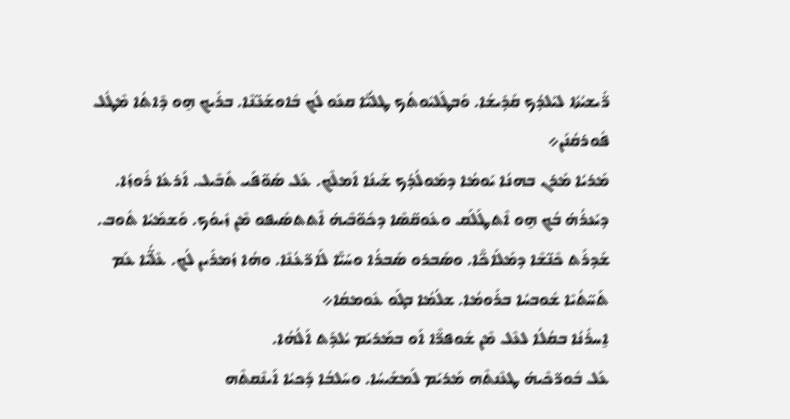ܪ̈ܺܝܫܝܳܬܳܐ ܠܝܰܠܕܳܟ ܩܰܕܺܝܫܳܐ. ܘܰܒܛܰܠܝܽܘܬܳܟ ܛܠܳܝ̈ܶܐ ܩܥܰܘ ܠܳܟ ܒܽܐܘܫܰܥ̈ܢܶܐ. ܒܪܺܝܟ ܗ̱ܘ ܕܶܐܬܳܐ ܡܶܛܽܠ ܦܽܘܪܩܳܢܰܢ܀
ܡܰܪܝܳܐ ܡܰܪܢ ܒܗܢܳܐ ܝܰܘܡܳܐ ܕܡܰܘܠܳܕܳܟ ܫܰܝܢܳܐ ܐܰܡܠܶܟ. ܥܰܠ ܣܰܘ̈ܦܰܝ ܬܺܒܶܝܠ. ܐܰܪܥܳܐ ܪܽܘܙܳܐ. ܕܝܰܥܪܳܗ̇ ܒܳܟ ܗ̱ܘ ܐܶܬܛܰܠܰܩ ܘܥܽܘܩ̈ܣܶܐ ܕܟܽܘ̈ܒܶܝܗ̇ ܐܶܬܬܣܺܝܦܘ ܡܶܢ ܙܺܝܘܳܟ. ܘܰܫܡܰܝܳܐ ܬܽܘܒ. ܫܰܕܪܰܬ ܟܶܢ̈ܫܶܐ ܕܡܰܠܰܐܟ̈ܶܐ. ܘܣܰܒܪܘ ܣܰܒܪܳܐ ܘܚܰܝ̈ܶܐ ܠܰܐܪ̈ܥܳܢܶܐ. ܘܗܳܐ ܙܳܡܪܺܝܢ ܠܳܟ. ܥܶܠ̈ܳܝܶܐ ܥܰܡ ܬܰܚ̈ܬܳܝܶܐ ܫܽܘܒܚܳܐ ܒܪܰܘܡܳܐ. ܫܠܳܡܳܐ ܒܓܰܘ ܥܽܘܡܩܳܐ܀
ܐ̱ܚܪܺܢܳܐ ܒܩܳܠܳܐ ܠܥܶܠ ܡܶܢ ܫܽܘܦܪ̈ܶܐ ܐܰܘ ܒܡܰܪܝܰܡ ܝܳܠܕܰܬ ܐܰܠܳܗܳܐ.
ܥܰܠ ܒܽܘܪ̈ܟܶܝܗ̇ ܛܥܶܢܬܶܗ ܡܰܪܝܰܡ ܠܰܡܫܺܝܚܳܐ. ܘܚܰܠܒܳܐ ܕܰܟܝܳܐ ܐܰܝܢܶܩܬܶܗ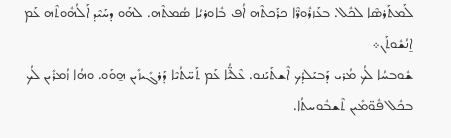ܠܰܡܬܰܪܣܶܐ ܠܟܽܠ. ܒܥܰܙܪܽܘܪ̈ܶܐ ܟܪܰܟܬܶܗ ܐܳܦ ܒܽܐܘܪܝܳܐ ܣܳܡܬܶܗ. ܠܗܰܘ ܕܚܰܝܶܕ ܐܰܠܳܗܽܘܬܶܗ ܥܰܡ ܐ̱ܢܳܫܽܘܬܰܢ܀
ܫܽܘܒܚܳܐ ܠܳܟ ܡܳܪܝ ܕܰܒܝܰܠܕܳܟ ܐܶܫܬܰܝܰܢܘ. ܥܶܠ̈ܳܝܶܐ ܥܰܡ ܬܰܚ̈ܬܳܝܶܐ ܕܰܪܓܺܝܙܺܝܢ ܗ̱ܘܰܘ. ܘܗܳܐ ܙܳܡܪܺܝܢ ܠܳܟ ܒܟܽܠ ܦܽܘ̈ܡܺܝܢ ܬܶܫܒܽܘܚܬܳܐ.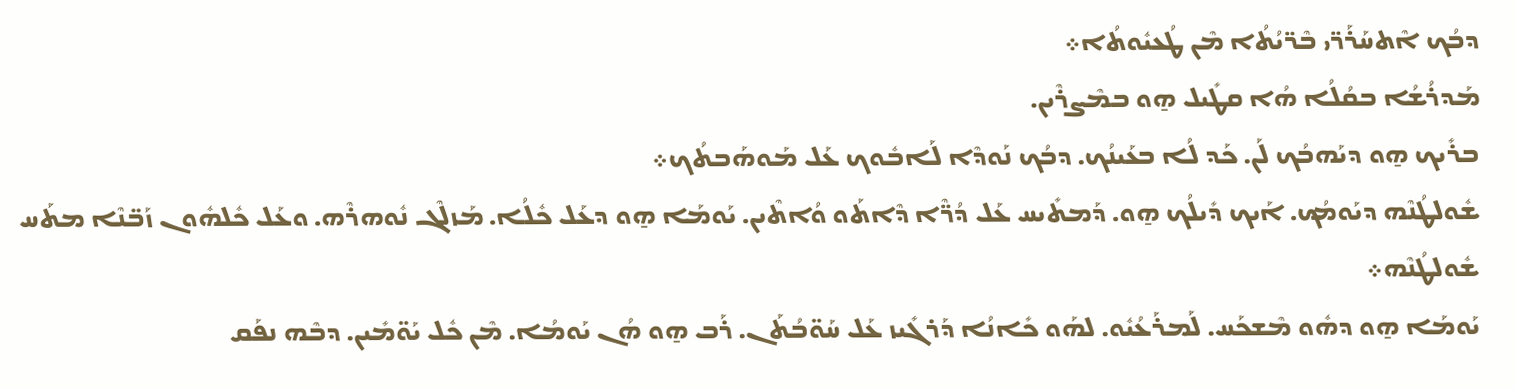ܕܒܳܟ ܐܶܬܚܰܪܰܪ̈ܝ ܒܶܪ̈ܝܳܬܳܐ ܡܶܢ ܛܳܥܝܽܘܬܳܐ܀
ܡܰܕܪܳܫܳܐ ܒܩܳܠܳܐ ܗܳܐ ܩܛܺܝܠ ܗ̱ܘ ܒܡܶܨܪܶܝܢ.
ܒܪܺܝܟ ܗ̱ܘ ܕܝܰܗܒܳܟ ܠܰܢ. ܟܰܕ ܠܳܐ ܒܥܰܝܢܳܟ. ܕܒܳܟ ܢܰܘܕܶܐ ܠܰܐܒܽܘܟ ܥܰܠ ܡܰܘܗܰܒܬܳܟ܀
ܫܽܘܠܛܳܢܶܗ ܕܝܰܘܡܳܟ. ܐܰܝܟ ܕܺܝܠܳܟ ܗ̱ܘ. ܕܰܡܬܺܝܚ ܥܰܠ ܕܳܪ̈ܶܐ ܕܶܐܬܰܘ ܘܳܐܬܶܝܢ. ܝܰܘܡܰܐ ܗ̱ܘ ܕܥܰܠ ܟܽܠܳܐ. ܡܰܙܠܶܓ ܢܽܘܗܪܶܗ. ܘܥܰܠ ܟܽܠܗܽܘܢ ܙܰܒ̈ܢܶܐ ܡܬܰܚ ܫܽܘܠܛܳܢܶܗ܀
ܝܰܘܡܰܐ ܗ̱ܘ ܕܗܽܘ ܡܶܫܟܰܚ. ܠܰܡܪܰܥܳܝܽܘ. ܠܗܰܘ ܟܺܐܢܳܐ ܕܰܪܓܺܝܙ ܥܰܠ ܚܰܘ̈ܒܳܬܰܢ. ܪܰܒ ܗ̱ܘ ܗܳܢ ܝܰܘܡܳܐ. ܡܶܢ ܟܽܠ ܝܰܘ̈ܡܺܝܢ. ܕܒܶܗ ܢܦܰܩ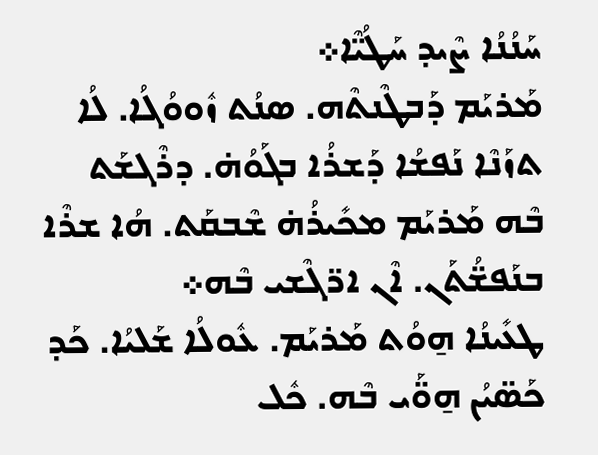ܚܰܢܳܢܳܐ ܨܶܝܕ ܚܰܛܳܝ̈ܶܐ܀
ܡܰܪܝܰܡ ܕܰܒܛܶܢܬܶܗ. ܣܢܳܬ ܙܽܘܘܳܓܳܐ. ܠܳܐ ܬܙܰܢܶܐ ܢܰܦܫܳܐ ܕܰܫܪܳܐ ܒܓܰܘܳܗ̇. ܕܪܶܓܫܰܬ ܒܶܗ ܡܰܪܝܰܡ ܡܟܺܝܪܳܗ̇ ܫܶܒܩܰܬ. ܗܳܐ ܫܪܶܐ ܒܢܰܦܫ̈ܳܬܰܢ. ܐܶܢ ܐܪ̈ܓܶܫܝ ܒܶܗ܀
ܛܥܺܝܢܳܐ ܗ̱ܘܳܬ ܡܰܪܝܰܡ. ܥܽܘܠܳܐ ܫܰܠܝܳܐ. ܟܰܕ ܟܰܣ̈ܝܳܢ ܗ̱ܘ̈ܰܝ ܒܶܗ. ܟܽܠ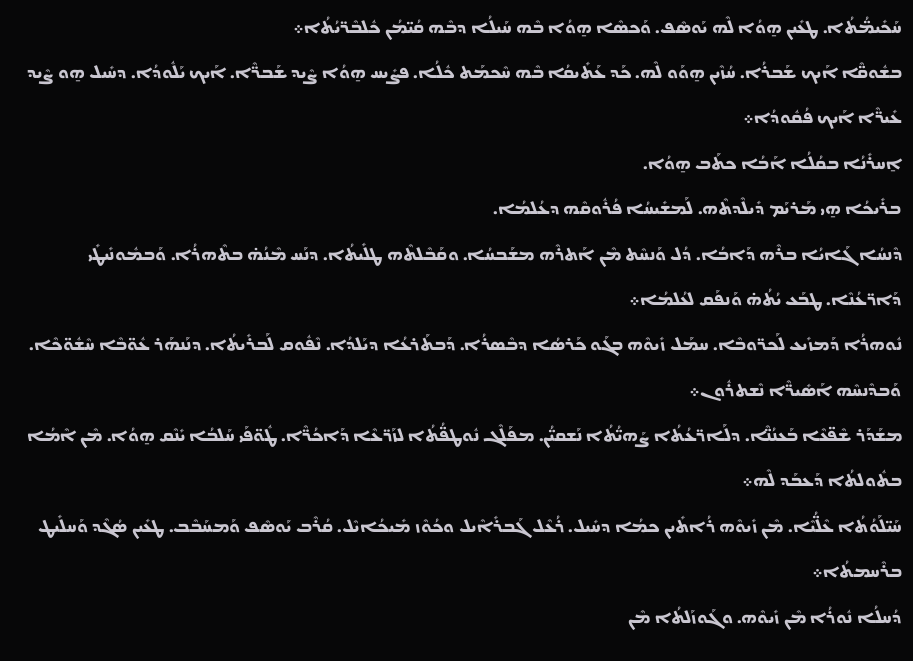ܚܰܟܺܝܡ̈ܳܬܳܐ. ܛܥܺܝܢ ܗ̱ܘܳܐ ܠܶܗ ܝܰܘܣܶܦ. ܘܰܟܣܶܐ ܗ̱ܘܳܐ ܒܶܗ ܚܰܝܠܳܐ ܕܒܶܗ ܩܳܝ̈ܡܳܢ ܟܽܠܒܶܪ̈ܝܳܬܳܐ܀
ܒܫܽܘܩ̈ܶܐ ܐܰܝܟ ܫܰܒܪܳܐ. ܚܳܙܶܝܢ ܗ̱ܘܰܘ ܠܶܗ. ܟܰܕ ܥܰܬܺܝܩܳܐ ܒܶܗ ܚܶܟܡܰܬ ܟܽܠܳܐ. ܦܨܺܝܚ ܗ̱ܘܳܐ ܨܶܝܕ ܫܰܒܪ̈ܶܐ. ܐܰܝܟ ܝܰܠܽܘܕܳܐ. ܕܚܺܝܠ ܗ̱ܘ ܨܶܝܕ ܥܺܝܪ̈ܶܐ ܐܰܝܟ ܦܳܩܽܘܕܳܐ܀
ܐ̱ܚܪܺܢܳܐ ܒܩܳܠܳܐ ܐܰܒܳܐ ܟܬܰܒ ܗ̱ܘܳܐ.
ܒܪܺܝܟܳܐ ܗ̱ܝ ܡܰܪܝܰܡ ܕܺܝܠܶܕܬܶܗ. ܠܰܡܫܺܝܚܳܐ ܦܳܪܽܘܩܶܗ ܕܥܳܠܡܳܐ.
ܕܶܢܚܳܐ ܓܰܐܝܳܐ ܒܪܶܗ ܕܰܐܒܳܐ. ܕܳܠ ܘܰܢܚܶܬ ܡܶܢ ܐܰܬܪܶܗ ܡܫܰܒܚܳܐ. ܘܩܰܒܶܠܬܶܗ ܛܠܺܝܬܳܐ. ܕܢܰܚ ܡܶܢܳܗ̇ ܒܬܶܗܪܳܐ. ܘܰܒܡܽܘܢܺܝܛܺܝ ܕܰܐܪ̈ܥܳܢܶܐ. ܛܒܰܥ ܝܳܬܳܗ̇ ܘܰܢܦܰܩ ܠܥܳܠܡܳܐ܀
ܢܽܘܗܪܳܐ ܕܰܡܙܺܝܥ ܠܰܟܪ̈ܘܒܶܐ. ܚܡܰܠ ܙܺܝܘܶܗ ܒܓܰܘ ܟܰܪܣܳܐ ܕܒܶܣܪܳܐ. ܕܰܒܬܰܪܥܳܐ ܕܝܰܠܕܳܐ. ܢܶܦܽܘܩ ܠܰܒܪܺܝܬܳܐ. ܕܢܰܢܗܰܪ ܥܽܘ̈ܒܶܐ ܚܶܫܽܘ̈ܟܶܐ. ܘܰܒܕܶܢܚܶܗ ܐܰܣܺܝܪ̈ܶܐ ܢܶܫܬܪܽܘܢ܀
ܡܫܰܕܰܪ ܫܶܦ̈ܥܶܐ ܒܰܥܢܳܢ̈ܶܐ. ܕܠܰܐܪ̈ܥܳܬܳܐ ܨܰܗܝ̈ܳܬܳܐ ܢܰܫܩܝ̈ܳܢ. ܡܦܰܠܶܓ ܢܽܘܛܦ̈ܳܬܳܐ ܠܙܰܪ̈ܥܶܐ ܕܰܐܟܳܪ̈ܶܐ. ܛܽܘ̈ܦܰܝ ܚܰܠܒܳܐ ܝܺܢܶܩ ܗ̱ܘܳܐ. ܡܶܢ ܐܶܡܳܐ ܒܬܽܘܠܬܳܐ ܕܰܥܒܰܕ ܠܶܗ܀
ܚܰܝ̈ܠܰܘܳܬܳܐ ܥܶܠ̈ܳܝܶܐ. ܡܶܢ ܙܺܝܘܶܗ ܪܳܐܬܺܝܢ ܟܡܳܐ ܕܚܺܝܠ. ܪܳܥܶܠ ܓܰܒܪܺܐܶܝܠ ܘܟܳܘܶܙ ܡܺܝܟܳܐܝܶܠ. ܩܳܪܶܒ ܝܰܘܣܶܦ ܘܰܡܚܰܒܶܒ. ܛܥܺܝܢ ܣܳܓܶܕ ܘܰܚܠܺܝܛ ܒܪܶܚܡܬܳܐ܀
ܕܳܚܠܳܐ ܢܽܘܪܳܐ ܡܶܢ ܙܺܝܘܶܗ. ܘܓܰܘܙܰܠܬܳܐ ܡܶܢ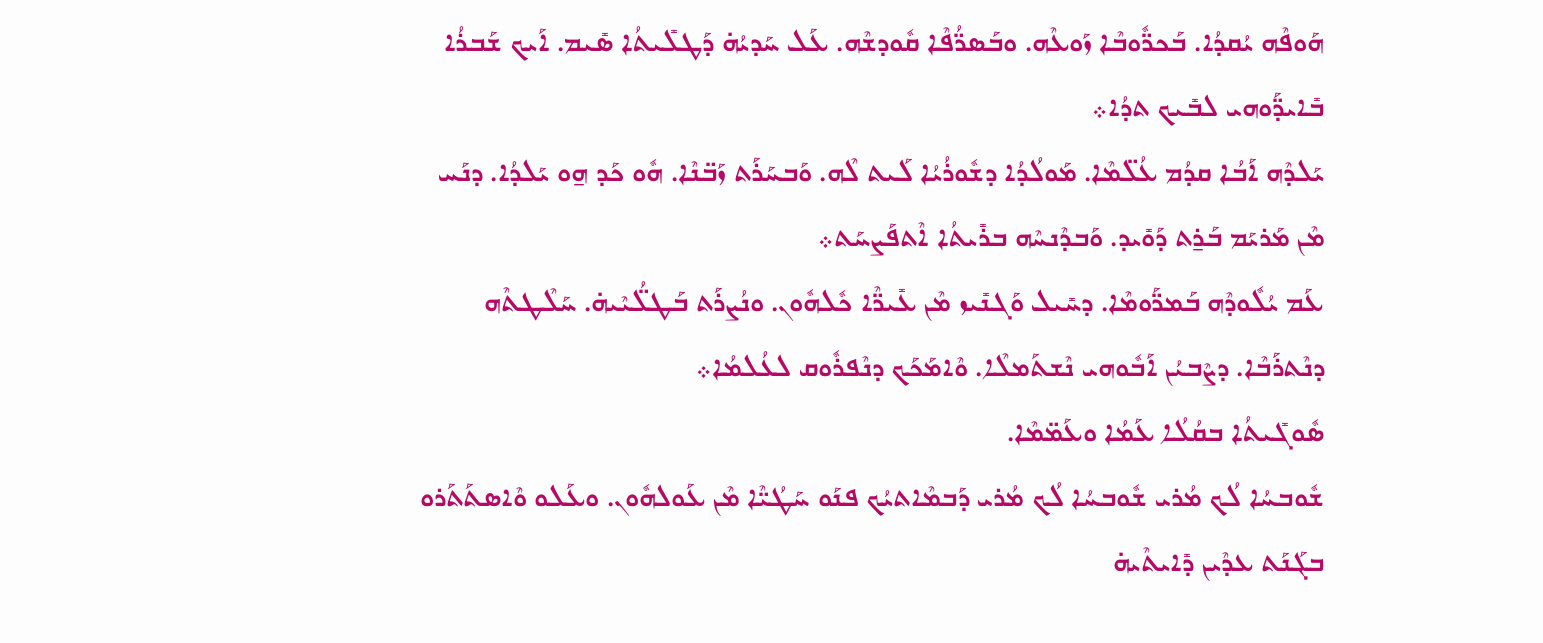ܗܰܘܦܶܗ ܝܳܩܕܳܐ. ܒܰܟܪ̈ܽܘܒܶܐ ܙܰܘܥܶܗ. ܘܒܰܣܪ̈ܳܦܶܐ ܩܽܘܕܫܶܗ. ܥܰܠ ܚܰܕܝܳܗ̇ ܕܰܛܠܺܝܬܳܐ ܣܺܝܡ. ܐܰܝܟ ܫܰܒܪܳܐ ܒܺܐܝܕ̈ܰܘܗܝ ܠܒܺܝܟ ܬܕܳܐ܀
ܝܰܠܕܶܗ ܐܰܒܳܐ ܩܕܳܡ ܥܳܠ̈ܡܶܐ. ܡܰܘܠܳܕܳܐ ܕܫܽܘܪܳܝܳܐ ܠܰܝܬ ܠܶܗ. ܘܰܒܚܰܪܰܬ ܙܰܒ̈ܢܶܐ. ܗܽܘ ܟܰܕ ܗ̱ܘ ܝܰܠܕܳܐ. ܕܢܰܚ ܡܶܢ ܡܰܪܝܰܡ ܒܰܪ̱ܬ ܕܰܘܺܝܕ. ܘܰܒܕܶܢܚܶܗ ܒܪܺܝܬܳܐ ܐܶܬܦܰܨܚܰܬ܀
ܥܰܡ ܝܳܠܽܘܕܶܗ ܒܰܡܪ̈ܰܘܡܶܐ. ܕܚܺܝܠ ܘܰܓܢܺܝܙ ܡܶܢ ܥܺܝܪ̈ܶܐ ܟܽܠܗܽܘܢ. ܘܢܳܨܪܰܬ ܒܰܛܠ̈ܳܝܶܝܗ̇. ܚܰܠܶܛܬܶܗ ܕܢܶܬܪܰܒܶܐ. ܕܨܶܒܝܳܢ ܐܰܒܽܘܗܝ ܢܶܫܬܰܡܠܶܐ. ܘܶܐܡܰܟܰܟ ܕܢܶܦܪܽܘܩ ܠܥܳܠܡܳܐ܀
ܣܽܘܓܺܝܬܳܐ ܒܩܳܠܳܐ ܥܰܡܳܐ ܘܥܰܡ̈ܡܶܐ.
ܫܽܘܒܚܳܐ ܠܳܟ ܡܳܪܝ ܫܽܘܒܚܳܐ ܠܳܟ ܡܳܪܝ ܕܰܒܡܶܐܬܝܳܟ ܦܢܰܘ ܚܰܛܳܝ̈ܶܐ ܡܶܢ ܥܰܘܠܗܽܘܢ. ܘܥܰܠܘ ܘܶܐܣܬܰܬܰܪܘ ܒܓܰܢܰܬ ܥܕܶܝܢ ܕܺܐܝܬܶܝܗ̇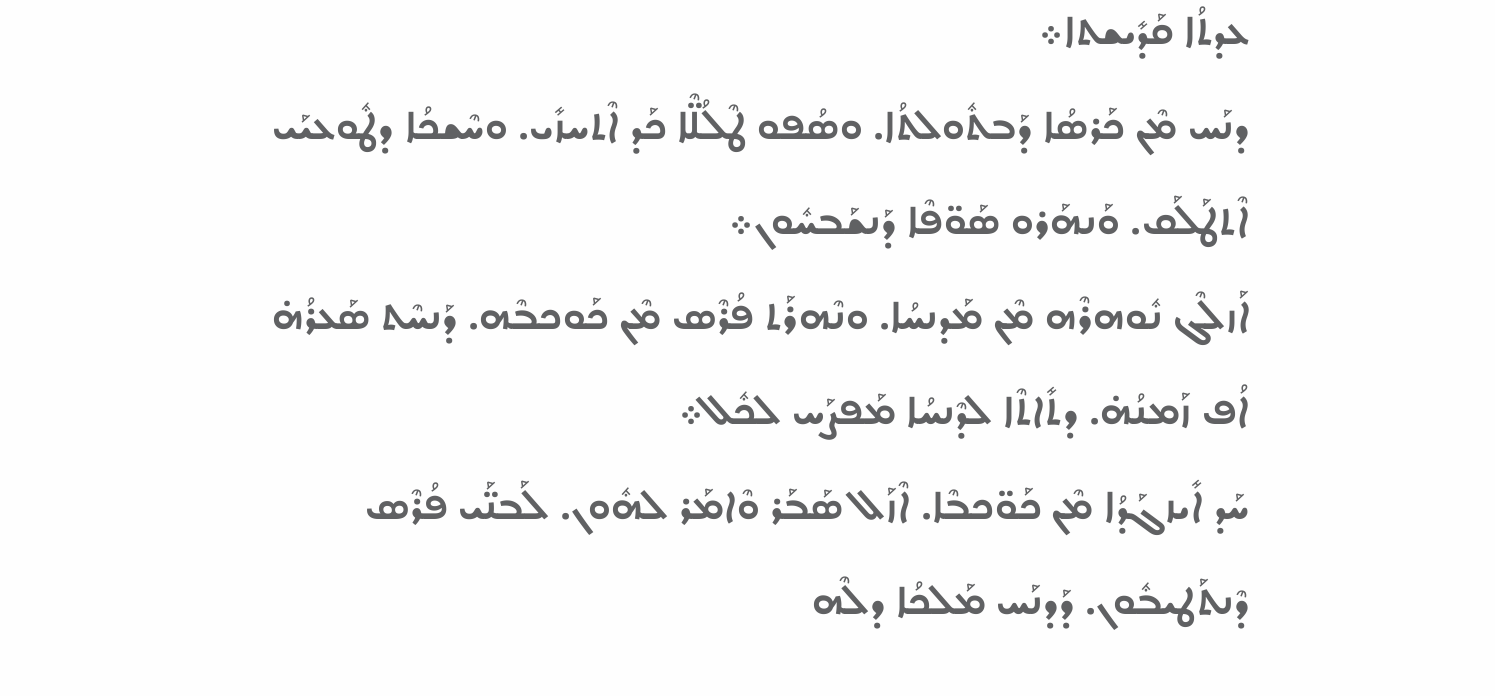ܥܕܬܳܐ ܩܰܕܺܝܫܬܐ܀
ܕܢܰܚ ܡܶܢ ܟܰܪܣܳܐ ܕܰܒܬܽܘܠܬܳܐ. ܘܣܳܦܘ ܛܶܠܳܠ̈ܶܐ ܟܰܕ ܐܶܬܚܙܺܝ. ܘܚܶܫܟܳܐ ܕܛܽܘܥܝܰܝ ܐܶܬܛܰܠܰܩ. ܘܰܢܗܰܪܘ ܣܰܘ̈ܦܶܐ ܕܰܢܫܰܒܚܽܘܢ܀
ܐܰܙܠܶܓ ܢܽܘܗܪܶܗ ܡܶܢ ܡܰܕܢܚܳܐ. ܘܢܶܗܪܰܬ ܦܳܪܶܣ ܡܶܢ ܟܰܘܟܒܶܗ. ܕܰܢܚܶܬ ܣܰܥܪܳܗ̇ ܐܳܦ ܙܰܡܢܳܗ̇. ܕܬܺܐܬܶܐ ܠܕܶܢܚܳܐ ܡܰܦܨܰܚ ܠܟܽܠ܀
ܚܰܕ ܐܺܝܙܓܰܕܳܐ ܡܶܢ ܟܰܘ̈ܟܒܶܐ. ܐܶܙܰܠ ܣܰܒܰܪ ܘܶܐܡܰܪ ܠܗܽܘܢ. ܠܰܒܢ̈ܰܝ ܦܳܪܶܣ ܕܶܢܬܰܛܝܒܽܘܢ. ܕܰܕܢܰܚ ܡܰܠܟܳܐ ܕܠܶܗ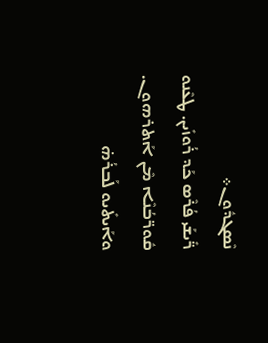ܢܶܣܓܕܽܘܢ܀
ܪ̈ܺܝܫܰܝ ܦܳܪܶܣ ܟܰܕ ܪܳܘܙܺܝܢ. ܛܥܶܢܘ ܩܽܘܪ̈ܒܳܢܶܐ ܡܶܢ ܐܰܬܪܗܘܢ. ܘܐܰܝܬܺܝܘ ܠܰܒܪܳܗ̇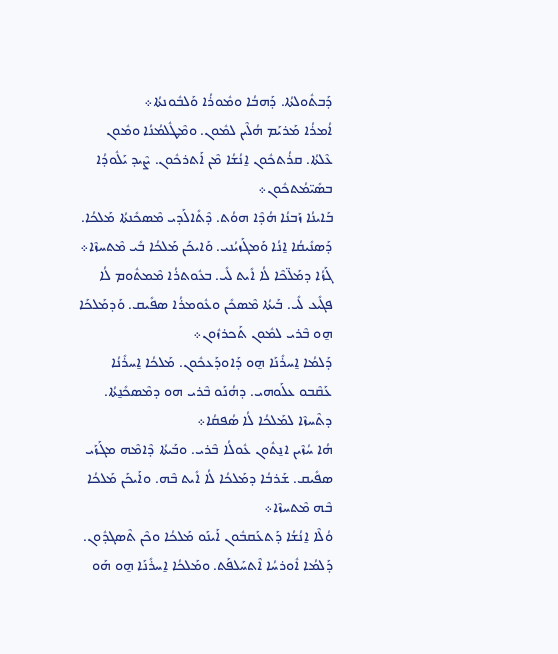ܕܰܒܬܽܘܠܬܳܐ. ܕܰܗܒܳܐ ܘܡܽܘܪܳܐ ܘܰܠܒܽܘܢܬܳܐ܀
ܐܳܡܪܳܐ ܡܰܪܝܰܡ ܗܳܠܶܝܢ ܠܡܽܘܢ. ܘܡܶܛܽܠܡܳܢܳܐ ܘܡܽܘܢ ܥܶܠܬܳܐ. ܩܪܳܬܟܽܘܢ ܐ̱ܢܳܫܳܐ ܡܶܢ ܐܰܬܪܟܽܘܢ. ܨܶܝܕ ܝܰܠܽܘܕܳܐ ܒܣܺܝ̈ܡܳܬܟܽܘܢ܀
ܒܰܐܝܢܳܐ ܙܰܒܢܳܐ ܗܳܕܶܐ ܗܘܳܬ. ܕܶܬܺܐܠܰܕܝ ܡܶܣܟܺܢܬܳܐ ܡܰܠܟܳܐ. ܕܰܣܢܺܝܩܳܐ ܐ̱ܢܳܐ ܘܰܡܓܰܙܝܳܢܝ. ܘܰܐܝܟܰܢ ܡܰܠܟܳܐ ܒܺܝ ܡܶܬܚܙܶܐ܀
ܓܰܙܳܐ ܕܡܰܠ̈ܟܶܐ ܠܳܐ ܐܺܝܬ ܠܺܝ. ܒܥܽܘܬܪܳܐ ܡܶܡܬܽܘܡ ܠܳܐ ܦܓܺܝܥ ܠܺܝ. ܒܰܝܬܳܐ ܡܶܣܟܺܢ ܘܥܽܘܡܪܳܐ ܣܦܺܝܩ. ܘܰܕܡܰܠܟܰܐ ܗ̱ܘ ܒܶܪܝ ܠܡܽܘܢ ܬܰܟܪܙܽܘܢ܀
ܕܰܠܡܳܐ ܐ̱ܚܪܺܢܰܐ ܗ̱ܘ ܕܰܐܘܕܰܥܟܽܘܢ. ܡܰܠܟܳܐ ܐ̱ܚܪܺܢܳܐ ܥܰܩܶܒܘ ܥܠܰܘܗܝ. ܕܗܳܢܰܘ ܒܶܪܝ ܗܘ ܕܡܶܣܟܺܢ̱ܬܳܐ. ܕܬܶܚܙܶܐ ܠܡܰܠܟܳܐ ܠܳܐ ܣܳܦܩܳܐ܀
ܗܳܐ ܚܳܙܶܝܢ ܐܢ̱ܬܽܘܢ ܥܽܘܠܳܐ ܒܶܪܝ. ܘܒܰܝܬܳܐ ܕܶܐܡܶܗ ܡܓܰܙܰܝ ܣܦܺܝܩ. ܫܰܪܒܳܐ ܕܡܰܠܟܳܐ ܠܳܐ ܐܺܝܬ ܒܶܗ. ܘܐܰܝܟܰܢ ܡܰܠܟܳܐ ܒܶܗ ܡܶܬܚܙܶܐ܀
ܘܳܠܶܐ ܐ̱ܢܳܫܳܐ ܕܰܬܥܰܩܒܽܘܢ ܐܰܝܢܰܘ ܡܰܠܟܳܐ ܘܟܶܢ ܬܶܣܓܕܽܘܢ. ܕܰܠܡܳܐ ܐܽܘܪܚܳܐ ܐܶܬܚܰܠܦܰܬ. ܘܡܰܠܟܳܐ ܐ̱ܚܪܺܢܰܐ ܗ̱ܘ ܗܰܘ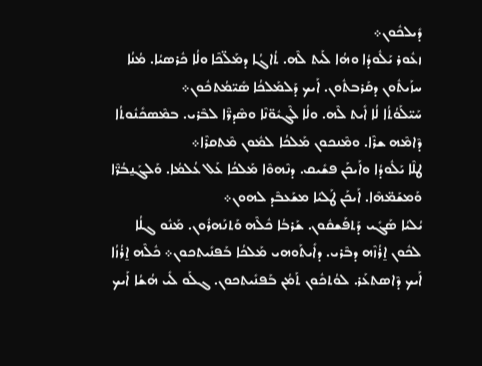ܕܺܝܠܟܽܘܢ܀
ܙܥܽܘܪ ܝܰܠܽܘܕܳܐ ܘܗܳܐ ܠܰܝܬ ܠܶܗ. ܬܳܐܓܳܐ ܕܡܰܠ̈ܟܶܐ ܘܠܳܐ ܟܽܪܣܝܳܐ. ܡܳܢܳܐ ܚܙܰܝܬܽܘܢ ܕܩܰܪܒܬܽܘܢ. ܐܰܝܟ ܕܰܠܡܰܠܟܳܐ ܣܺܝ̈ܡܳܬܟܽܘܢ܀
ܚܰܝ̈ܠܰܘܳܬܳܐ ܠܳܐ ܐܺܝܬ ܠܶܗ. ܘܠܳܐ ܠܶܓܝܽܘ̈ܢܶܐ ܘܣܶܕܪ̈ܶܐ ܠܒܶܪܝ. ܒܡܶܣܟܺܢܽܘܬܳܐ ܕܶܐܡܶܗ ܫܪܶܐ. ܘܡܶܢܟܘܢ ܡܰܠܟܳܐ ܠܡܽܘܢ ܡܶܬܩܪܶܐ܀
ܛܠܶܐ ܝܰܠܽܘܕܳܐ ܘܐܰܝܟܰܢ ܦܫܺܝܩ. ܕܢܶܗܘܶܐ ܡܰܠܟܳܐ ܥܰܠ ܥܳܠܡܳܐ. ܘܰܠܓܰܢ̱ܒܳܪ̈ܶܐ ܘܰܡܫܰܡ̈ܗܶܐ. ܐܰܝܟܰܢ ܛܰܠܝܳܐ ܡܫܰܥܒܶܕ ܠܗܘܢ܀
ܝܳܠܝܳܐ ܣܰܓܺܝ ܕܰܬܦܰܫܩܽܘܢ. ܫܰܪܒܳܐ ܟܽܠܶܗ ܘܰܬܢܰܗܪܽܘܢ. ܡܰܢܽܘ ܓܠܳܐ ܠܟܽܘܢ ܐ̱ܪܳܙܶܗ ܕܒܶܪܝ. ܕܐܺܝܬܰܘܗܝ ܡܰܠܟܳܐ ܒܰܦܢܺܝܬܟܘܢ܀ ܟܽܠܶܗ ܐ̱ܪܳܙܳܐ ܐܰܝܟ ܕܶܐܣܬܥܰܪ. ܠܘܳܬܟܽܘܢ ܬܰܡܳܢ ܒܰܦܢܺܝܬܟܘܢ. ܓܠܰܘ ܠܺܝ ܗܳܫܳܐ ܐܰܝܟ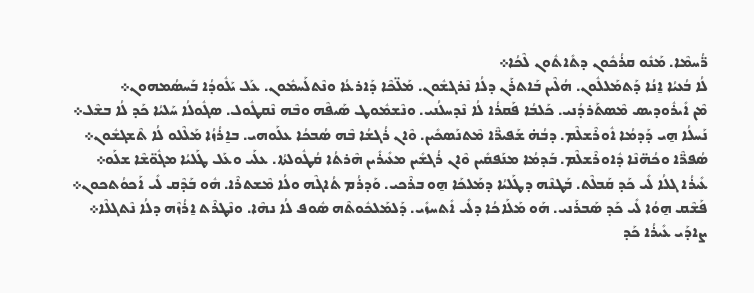ܪ̈ܳܚܡܶܐ. ܡܰܢܽܘ ܩܪܳܟܽܘܢ ܕܬܺܐܬܽܘܢ ܠܶܟܳܐ܀
ܠܳܐ ܒܳܥܝܳܐ ܐ̱ܢܳܐ ܕܰܬܡܰܠܠܽܘܢ. ܗܳܠܶܝܢ ܒܰܐܬܪܰܢ ܕܠܳܐ ܢܶܪܓܫܽܘܢ. ܡܰܠ̈ܟܶܐ ܕܰܐܪܥܳܐ ܘܢܶܬܠܰܚܡܽܘܢ. ܥܰܠ ܝܰܠܽܘܕܳܐ ܒܰܚܣܳܡܗܘܢ܀
ܡܶܢ ܐܺܝܪܽܘܕܝܣ ܡܶܣܬܰܪܕܳܢܝ. ܟܰܠܒܳܐ ܦܰܩܪܳܐ ܠܳܐ ܢܶܕܚܠܳܢܝ. ܘܢܶܫܡܽܘܛ ܣܰܝܦܶܗ ܘܒܶܗ ܢܶܩܛܽܘܠ. ܣܓܽܘܠܳܐ ܚܰܠܝܳܐ ܟܰܕ ܠܳܐ ܒܫܶܠ܀
ܢܰܚܠܳܐ ܗ̱ܝ ܕܰܕܡܳܐ ܐܽܘܪܶܫܠܶܡ. ܕܒܳܗ̇ ܫܰܦܝܪ̈ܶܐ ܡܶܬܢܰܣܟܺܝܢ. ܘܶܐܢ ܪܳܓܫܳܐ ܒܶܗ ܣܳܒܟܳܐ ܥܠܰܘܗܝ. ܒܐ̱ܪܳܙܳܐ ܡܰܠܶܠܘ ܠܳܐ ܬܶܫܓܫܽܘܢ܀
ܣܳܦܪ̈ܶܐ ܘܟܳܗ̈ܢܶܐ ܕܽܐܘܪܶܫܠܶܡ. ܒܰܕܡܳܐ ܡܢܰܦܩܺܝܢ ܘܶܐܢ ܪܳܓܫܺܝܢ ܡܥܺܝܪܺܝܢ ܗܶܪܬܳܐ ܩܳܛܽܘܠܬܳܐ. ܥܠܰܝ ܘܥܰܠ ܛܰܠܝܳܐ ܡܓܽܘ̈ܫܶܐ ܫܠܰܘ܀
ܥܺܝܪܳܐ ܓܠܳܐ ܠܺܝ ܟܰܕ ܩܰܒܠܶܬ. ܒܰܛܢܶܗ ܕܛܰܠܝܳܐ ܕܡܰܠܟܰܐ ܗ̱ܘ ܒܪܶܟܝ. ܘܰܕܪܳܡ ܬܳܐܓܶܗ ܘܠܳܐ ܡܶܫܬܪܶܐ. ܗܽܘ ܒܰܕܶܩ ܠܺܝ ܐܰܟܘܳܬܟܘܢ܀
ܦܰܫܶܩ ܗ̱ܘܳܐ ܠܺܝ ܟܰܕ ܣܰܒܪܰܢܝ. ܗܰܘ ܡܰܠܰܐܟܳܐ ܕܠܺܝ ܐܺܬܚܙܺܝ. ܕܰܠܡܰܠܟܽܘܬܶܗ ܣܽܘܦ ܠܳܐ ܢܗܶܐ. ܘܢܶܛܪܶܬ ܐ̱ܪܳܙܶܗ ܕܠܳܐ ܢܶܬܓܠܶܐ܀
ܨܐܕܰܝ ܥܺܝܪܳܐ ܟܰܕ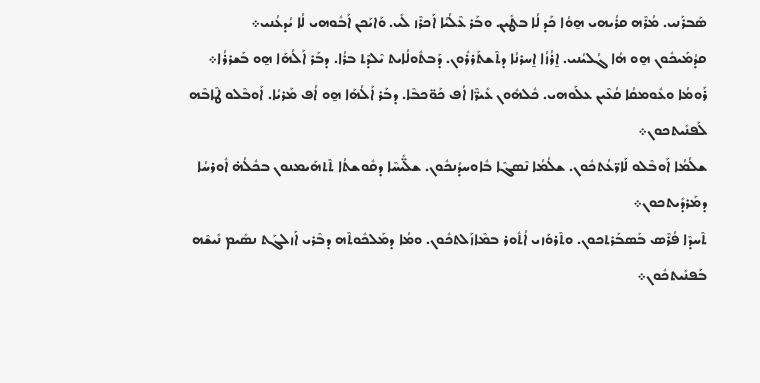ܣܰܒܪܰܢܝ. ܡܳܪܶܗ ܩܪܳܝܗܝ ܗ̱ܘܳܐ ܟܰܕ ܠܳܐ ܒܛܺܝܢ. ܘܒܰܪ ܥܶܠܳܝܳܐ ܐܰܟܪܶܙ ܠܺܝ. ܘܰܐܝܰܟܢ ܐܰܒܽܘܗܝ ܠܳܐ ܝܳܕܥܳܢܝ܀
ܩܕܳܡܰܝܟܽܘܢ ܗ̱ܘ ܗܳܐ ܓܳܠܝܳܢܝ. ܐ̱ܪܳܙܳܐ ܐ̱ܚܪܢܳܐ ܕܬܶܫܬܰܪܪܽܘܢ. ܕܰܒܬܽܘܠܳܐܝܬ ܝܶܠܕܶܬ ܒܪܳܐ. ܕܒܰܪ ܐܰܠܳܗܰܐ ܗ̱ܘ ܒܰܫܪܪܳܐ܀
ܪܰܘܡܳܐ ܘܥܽܘܡܩܳܐ ܩܳܥܶܝܢ ܥܠܰܘܗܝ. ܟܽܠܗܽܘܢ ܥܺܝܪ̈ܶܐ ܐܳܦ ܟܰܘ̈ܟܒܶܐ. ܕܒܰܪ ܐܰܠܳܗܰܐ ܗ̱ܘ ܐܳܦ ܡܰܪܝܳܐ. ܐܰܘܒܶܠܘ ܛܶܐܒܶܗ ܠܰܦܢܺܝܬܟܘܢ܀
ܫܠܳܡܳܐ ܐܰܘܒܶܠܘ ܠܰܐܪ̈ܥܳܬܟܽܘܢ. ܫܠܳܡܳܐ ܢܶܣܓܶܐ ܒܽܐܘܚܕܳܢܟܽܘܢ. ܫܠ̈ܺܝܚܶܐ ܕܩܽܘܫܬܳܐ ܬܶܬܗܰܝܡܢܘܢ ܒܟܽܠܳܗ̇ ܐܽܘܪܚܳܐ ܕܡܰܪܕܺܝܬܟܘܢ܀
ܬܶܚܕܶܐ ܦܳܪܶܣ ܒܰܣܒܰܪܬܟܘܢ. ܘܬܶܪܘܰܙܝ ܐܳܬܽܘܪ ܒܡܶܐܙܰܠܬܟܽܘܢ. ܘܡܳܐ ܕܡܰܠܟܽܘܬܶܗ ܕܒܶܪܝ ܐܰܙܠܓܰܬ ܢܣܺܝܡ ܢܺܝܫܶܗ ܒܰܦܢܺܝܬܟܽܘܢ܀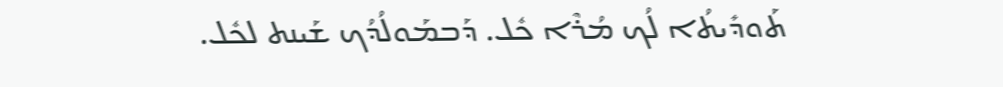ܬܰܘܕܺܝܬܳܐ ܠܳܟ ܡܳܪܶܐ ܟܽܠ. ܕܰܒܡܰܘܠܳܕܳܟ ܫܰܝܢܬ ܠܟܽܠ.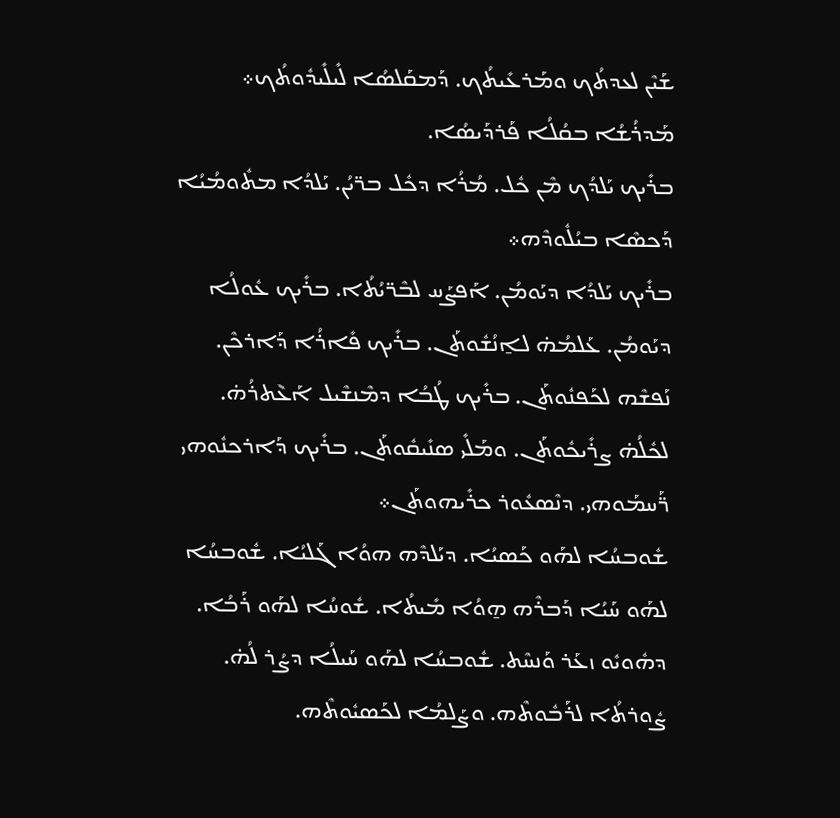ܫܰܝܶܢ ܠܥܕܬܳܟ ܘܡܰܪܥܺܝܬܳܟ. ܕܰܡܩܰܠܣܳܐ ܠܺܝܠܺܝܕܽܘܬܳܟ܀
ܡܰܕܪܳܫܳܐ ܒܩܳܠܳܐ ܦܰܪܕܰܝܣܳܐ.
ܒܪܺܝܟ ܝܰܠܕܳܟ ܡܶܢ ܟܽܠ. ܡܳܪܳܐ ܕܟܽܠ ܒܪ̈ܝܳܢ. ܝܰܠܕܳܐ ܡܬܽܘܡܳܝܳܐ ܕܰܟܣܶܐ ܒܝܳܠܽܘܕܶܗ܀
ܒܪܺܝܟ ܝܰܠܕܳܐ ܕܝܰܘܡܳܢ. ܐܰܦܨܰܚ ܠܒܶܪ̈ܝܳܬܳܐ. ܒܪܺܝܟ ܥܽܘܠܳܐ ܕܝܰܘܡܳܢ. ܥܰܠܡܳܗ̇ ܠܐ̱ܢܳܫܽܘܬܰܢ. ܒܪܺܝܟ ܦܺܐܪܳܐ ܕܰܐܪܟܶܢ. ܢܰܦܫܶܗ ܠܟܰܦܢܽܘܬܰܢ. ܒܪܺܝܟ ܛܳܒܳܐ ܕܡܶܢܫܶܝܠ ܐܰܥ݉ܬܪܳܗ̇. ܠܟܽܠܳܗ̇ ܨܪܺܝܟܽܘܬܰܢ. ܘܡܰܠܺܝ ܣܢܺܝܩܽܘܬܰܢ. ܒܪܺܝܟ ܕܰܐܪܟܢܽܘܗܝ ܪ̈ܰܚܡܰܘܗܝ. ܕܢܶܣܥܽܘܪ ܟܪܺܝܗܘܬܰܢ܀
ܫܽܘܒܚܳܐ ܠܗܰܘ ܟܰܣܝܳܐ. ܕܝܰܠܕܶܗ ܗܘܳܐ ܓܰܠܝܳܐ. ܫܽܘܒܚܳܐ ܠܗܰܘ ܚܰܝܳܐ ܕܰܒܪܶܗ ܗ̱ܘܳܐ ܡܺܝܬܳܐ. ܫܽܘܚܳܐ ܠܗܰܘ ܪܰܒܳܐ. ܕܗܽܘܝܽܘ ܙܥܰܪ ܘܰܢܚܶܬ. ܫܽܘܒܚܳܐ ܠܗܰܘ ܚܰܝܠܳܐ ܕܨܳܪ ܠܳܗ̇. ܨܽܘܪܬܳܐ ܠܪܰܒܽܘܬܶܗ. ܘܨܰܠܡܳܐ ܠܟܰܣܝܽܘܬܶܗ.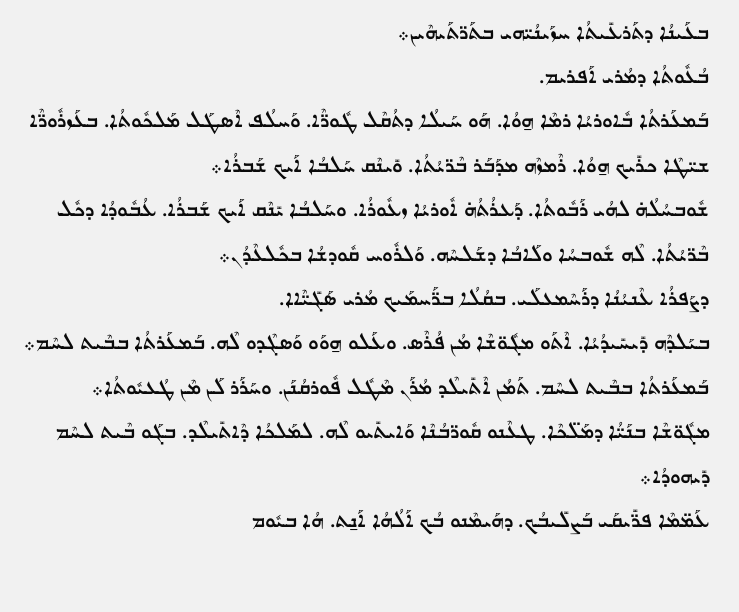ܒܥܰܝܢܳܐ ܕܬܰܪܥܺܝܬܳܐ ܚܙܰܝܢܳܝ̈ܗܝ ܒܬܰܪ̈ܬܰܝܗܶܝܢ܀
ܒܳܥܽܘܬܳܐ ܕܡܳܪܝ ܐܰܦܪܝܡ.
ܒܰܡܥܰܪܬܳܐ ܒܽܐܘܪܝܳܐ ܪܡܶܐ ܗ̱ܘܳܐ. ܗܰܘ ܚܰܝܠܳܐ ܕܬܳܩܶܠ ܛܽܘܪ̈ܶܐ. ܘܰܚܠܳܦ ܐܶܣܛܰܠ ܡܰܠܟܽܘܬܳܐ. ܒܥܰܙܪܽܘܪ̈ܶܐ ܫܝ̈ܛܶܐ ܟܪܺܝܟ ܗ̱ܘܳܐ. ܪܶܡܙܶܗ ܡܕܰܒܰܪ ܒܶܪ̈ܝܳܬܳܐ. ܘܺܝܢܶܩ ܚܰܠܒܳܐ ܐܰܝܟ ܫܰܒܪܳܐ܀
ܫܽܘܒܚܳܠܳܗ̇ ܠܗܳܝ ܪܰܒܽܘܬܳܐ. ܕܰܥܪܳܬܳܗ̇ ܐܽܘܪܝܳܐ ܙܥܽܘܪܳܐ. ܘܚܰܠܒܳܐ ܝܺܢܶܩ ܐܰܝܟ ܫܰܒܪܳܐ. ܥܳܒܽܘܕܳܐ ܕܟܽܠ ܒܶܪ̈ܝܳܬܳܐ. ܠܶܗ ܫܽܘܒܚܳܐ ܘܠܰܐܒܳܐ ܕܫܰܠܚܶܗ. ܘܰܠܪܽܘܚ ܩܽܘܕܫܳܐ ܒܟܽܠܥܶܕܳܢ܀
ܕܨܰܦܪܳܐ ܥܶܢܝܳܢܳܐ ܕܪܰܚܶܡܥܠܰܝ. ܒܩܳܠܳܐ ܒܪ̈ܰܚܡܰܝܟ ܡܳܪܝ ܣܰܓܺܝ̈ܶܐܐ.
ܒܝܰܠܕܶܗ ܕܺܝܚܺܝܕܳܝܳܐ. ܐܶܬܰܘ ܡܓܽܘ̈ܫܶܐ ܡܳܢ ܦܳܪܶܣ. ܘܥܰܠܘ ܗ̱ܘܰܘ ܘܰܣܓܶܕܘ ܠܶܗ. ܒܰܡܥܰܪܬܳܐ ܒܒܶܝܬ ܠܚܶܡ܀
ܒܰܡܥܰܪܬܳܐ ܒܒܶܝܬ ܠܚܶܡ. ܬܰܡܳܢ ܐܶܬܺܝܠܶܕ ܡܳܪܰܢ ܡܶܛܽܠ ܦܽܘܪܩܳܢܰܢ. ܘܚܰܪܰܪ ܠܰܢ ܡܶܢ ܛܳܥܝܽܘܬܳܐ܀
ܡܓܽܘ̈ܫܶܐ ܒܢܰܝ̈ܳܐ ܕܡܰܠ̈ܟܶܐ. ܛܥܶܢܘ ܩܽܘܪ̈ܒܳܢܶܐ ܘܰܐܝܬܺܝܘ ܠܶܗ. ܠܡܰܠܟܳܐ ܕܶܐܬܺܝܠܶܕ. ܒܓܰܘ ܒܶܝܬ ܠܚܶܡ ܕܺܝܗܘܕܳܐ܀
ܥܰܡ̈ܡܶܐ ܦܪ̈ܺܝܩܰܝ ܒܰܨܠܺܝܒܳܟ. ܕܗܰܝܡܶܢܘ ܒܳܟ ܐܰܠܳܗܳܐ ܐܰܢ̱ܬ. ܗܳܐ ܒܝܽܘܡ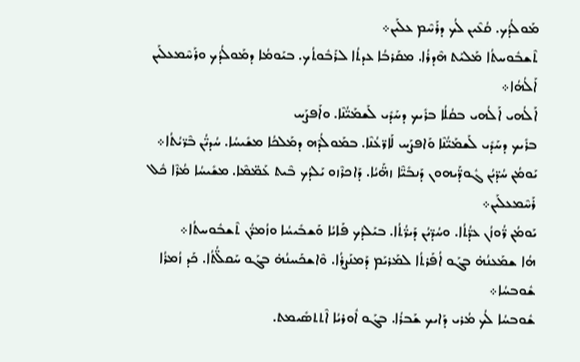ܡܰܘܠܳܕܳܟ. ܩܳܥܶܝܢ ܠܳܟ ܕܪܰܚܶܡ ܥܠܰܝܢ܀
ܬܶܫܒܽܘܚܬܳܐ ܡܰܠܝܰܬ ܗܶܕܪܳܐ. ܡܩܰܪܒܳܐ ܥܕܬܳܐ ܠܪܰܒܽܘܬܳܟ. ܒܝܰܘܡܳܐ ܕܡܰܘܠܳܕܳܟ ܘܪܰܚܶܡܥܠܰܝܢ ܐܰܠܳܗܳܐ܀
ܐܰܠܳܗܝ ܐܰܠܳܗܝ ܒܩܳܠܳܐ ܒܪܺܝܟ ܕܚܰܕܺܝ ܠܰܫܡܰܝ̈ܳܢܶܐ. ܘܐܰܦܨܰܚ
ܒܪܺܝܟ ܕܚܰܕܺܝ ܠܰܫܡܰܝ̈ܳܢܶܐ ܘܰܐܦܨܰܚ ܠܰܐܪ̈ܥܳܢܶܐ. ܒܡܰܘܠܳܕܶܗ ܕܡܰܠܟܳܐ ܡܫܺܝܚܳܐ. ܚܳܕܝ̈ܳܢ ܒܶܪ̈ܝܳܬܳܐ܀
ܝܰܘܡܳܢ ܚܳܕ̈ܝܳܢ ܓܽܘܕ̈ܰܝܗܘܢ ܕܰܢܒܺܝ̈ܶܐ ܙܗ̈ܰܝܳܐ. ܕܰܐܟܪܶܙܘ ܝܰܠܕܳܟ ܒܶܝܬ ܥܰܡ̈ܡܶܐ. ܡܫܺܝܚܳܐ ܡܳܪܶܐ ܟܽܠ ܪܰܚܶܡܥܠܰܝܢ܀
ܝܰܘܡܳܢ ܪ̈ܳܘܙܳܢ ܥܕ̈ܳܬܳܐ. ܘܚܳܕ̈ܝܳܢ ܕܰܝܪ̈ܳܬܳܐ. ܒܝܰܠܕܳܟ ܦܰܐܝܳܐ ܘܰܫܒܺܝܚܳܐ ܘܙܳܡܪ̈ܳܢ ܬܶܫܒܽܘܚܬܳܐ܀
ܗܳܐ ܫܡܰܥܢܳܗ̇ ܒܓܰܘ ܐܳܦܰܪܬܳܐ ܠܡܰܪܝܰܡ ܕܰܡܢܰܨܪܳܐ. ܘܶܐܫܟܰܚܢܳܗ̇ ܒܓܰܘ ܚܰܩܠ̈ܳܬܳܐ. ܟܰܕ ܙܳܡܪܳܐ ܫܽܘܒܚܳܐ܀
ܫܽܘܒܚܳܐ ܠܳܟ ܡܳܪܝ ܕܰܐܝܟ ܫܰܒܪܳܐ. ܒܓܰܘ ܐܽܘܪܝܳܐ ܐܶܬܬܣܺܝܡܬ.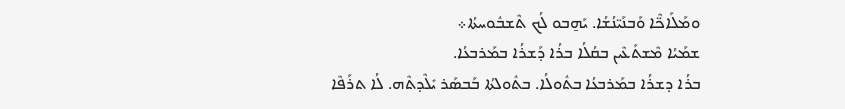ܘܡܰܠܰܐܟ̈ܶܐ ܘܰܒܢܰܝ̈ܢܳܫܳܐ. ܝܰܗ̱ܒܘ ܠܳܟ ܬܶܫܒܽܘܚܬܳܐ܀
ܫܡܰܝܳܐ ܡܶܫܬܰܥܶܝܢ ܒܩܳܠܳܐ ܒܪܳܐ ܕܰܫܪܳܐ ܒܡܰܪܒܥܳܐ.
ܒܪܳܐ ܕܫܪܳܐ ܒܡܰܪܒܥܳܐ ܒܬܽܘܠܳܐ. ܒܬܽܘܠܬܳܐ ܒܰܒܣܰܪ ܝܺܠܶܕܬܶܗ. ܠܳܐ ܬܪܰܦܶܐ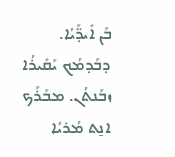ܒܰܢ ܐܺܝܕ̈ܰܝܳܐ. ܕܒܰܕܡܳܟ ܝܰܩܺܝܪܳܐ ܙܒܰܢܬܳܢ. ܡܒܰܪܰܟ ܐܢ̱ܬ ܡܳܪܝܳܐ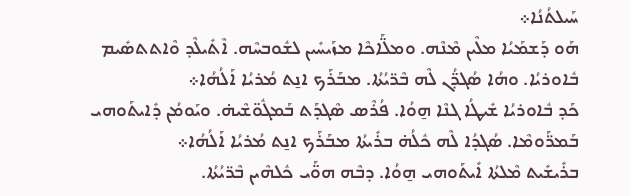ܚܰܝܠܬܳܢܳܐ܀
ܗܰܘ ܕܰܫܡܰܝܳܐ ܡܠܶܝܢ ܡܶܢܶܗ. ܘܡܠ̈ܰܐܟܶܐ ܡܙܰܝܚܺܝܢ ܠܫܽܘܒܚܶܗ. ܐܶܬܺܝܠܶܕ ܘܶܐܬܬܣܺܝܡ ܒܽܐܘܪܝܳܐ. ܘܗܳܐ ܣܳܓܕ̈ܳܢ ܠܶܗ ܒܶܪ̈ܝܳܬܳܐ. ܡܒܰܪܰܟ ܐܢ̱ܬ ܡܳܪܝܳܐ ܐܰܠܳܗܳܐ܀
ܟܰܕ ܒܽܐܘܪܝܳܐ ܫܺܝܛܳܐ ܓܢܶܐ ܗ̱ܘܳܐ. ܦܳܪܶܣ ܣܶܓܕܰܬ ܒܰܡܓܽܘ̈ܫܶܝܗ̇. ܘܝܰܘܡܳܢ ܕܺܐܝܬܰܘܗܝ ܒܰܡܪ̈ܰܘܡܶܐ. ܣܳܓܕܳܐ ܠܶܗ ܟܽܠܳܗ̇ ܒܪܺܝܬܳܐ ܡܒܰܪܰܟ ܐܢ̱ܬ ܡܳܪܝܳܐ ܐܰܠܳܗܳܐ܀
ܒܪܺܝܫܺܝܬ ܡܶܠܬܳܐ ܐܺܝܬܰܘܗܝ ܗ̱ܘܳܐ. ܕܒܶܗ ܗܘ̈ܰܝ ܟܽܠܗܶܝܢ ܒܶܪ̈ܝܳܬܳܐ.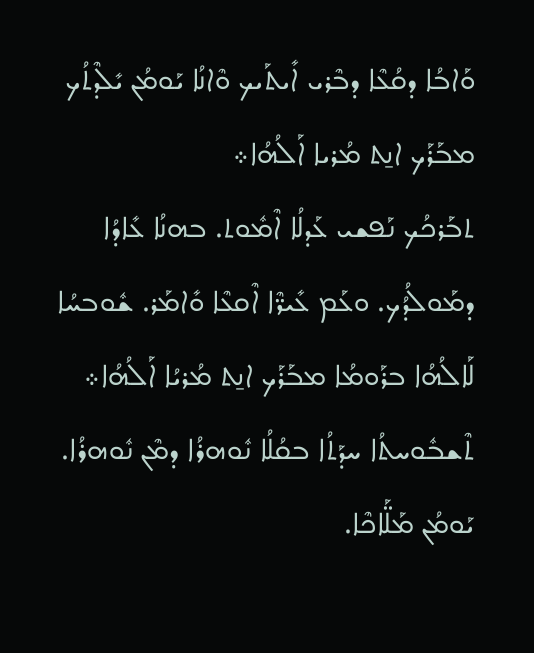ܘܰܐܒܳܐ ܕܩܳܥܶܐ ܕܒܶܪܝ ܐܺܝܬܰܝܟ ܘܶܐܢܳܐ ܝܰܘܡܳܢ ܝܺܠܶܕܬܳܟ ܡܒܰܪܰܟ ܐܢ̱ܬ ܡܳܪܝܐ ܐܰܠܳܗܳܐ܀
ܬܒܰܪܟܳܟ ܢܰܦܫܝ ܥܰܕܠܳܐ ܐܶܡܽܘܬ. ܒܗܢܳܐ ܥܺܐܕܳܐ ܕܡܰܘܠܳܕܳܟ. ܘܥܰܡ ܥܺܝܪ̈ܶܐ ܐܶܩܥܶܐ ܘܺܐܡܰܪ. ܫܽܘܒܚܳܐ ܠܰܐܠܳܗܳܐ ܒܪܰܘܡܳܐ ܡܒܰܪܰܟ ܐܢ̱ܬ ܡܳܪܝܳܐ ܐܰܠܳܗܳܐ܀
ܬܶܫܒܽܘܚܬܳܐ ܚܕܰܬܳܐ ܒܩܳܠܳܐ ܢܽܘܗܪܳܐ ܕܡܶܢ ܢܽܘܗܪܳܐ.
ܝܰܘܡܳܢ ܡܰܠ̈ܰܐܟܶܐ.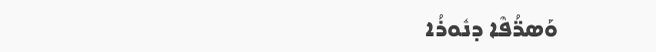ܘܰܣܪ̈ܳܦܶܐ ܕܢܽܘܪܳܐ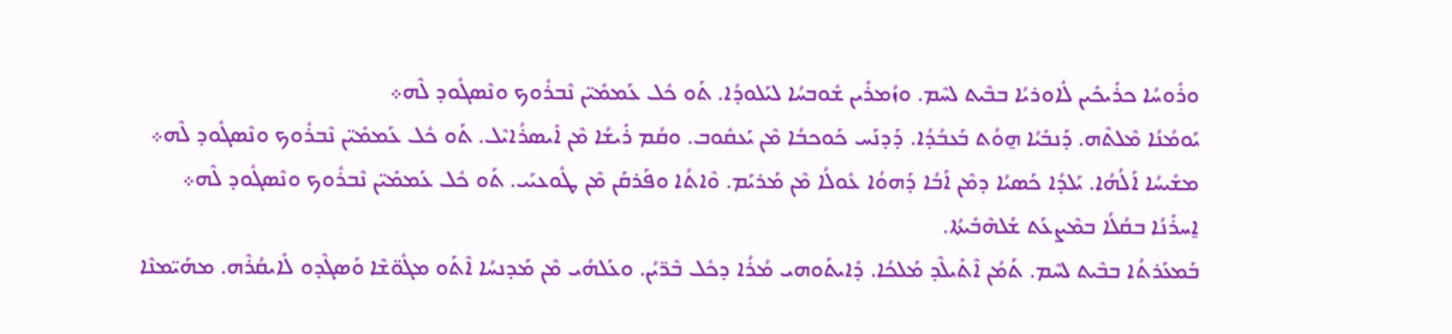ܘܪܽܘܚܳܐ ܟܪܺܝܟܺܝܢ ܠܽܐܘܪܝܳܐ ܒܒܶܝܬ ܠܚܶܡ. ܘܙܳܡܪܺܝܢ ܫܽܘܒܚܳܐ ܠܝܰܠܘܕܳܐ. ܬܰܘ ܟܽܠ ܥܰܡܡܺܝ̈ܢ ܢܶܒܪܽܘܟ ܘܢܶܣܓܽܘܕ ܠܶܗ܀
ܝܰܘܡܳܢܳܐ ܡܶܠܬܶܗ. ܕܰܢܒܺܝܳܐ ܗ̱ܘܳܬ ܒܰܥܒܳܕܳܐ. ܕܰܕܢܰܚ ܟܰܘܟܒܳܐ ܡܶܢ ܝܰܥܩܽܘܒ. ܘܩܳܡ ܪܺܝܫܳܐ ܡܶܢ ܐܺܝܣܪܳܐܝܶܠ. ܬܰܘ ܟܽܠ ܥܰܡܡܺܝ̈ܢ ܢܶܒܪܽܘܟ ܘܢܶܣܓܽܘܕ ܠܶܗ܀
ܡܫܺܝܚܳܐ ܐܰܠܳܗܳܐ. ܝܰܠܕܳܐ ܟܰܣܝܳܐ ܕܡܶܢ ܐܰܒܳܐ ܕܰܗܘܳܐ ܥܽܘܠܳܐ ܡܶܢ ܡܰܪܝܰܡ. ܘܶܐܬܳܐ ܘܦܰܪܩܰܢ ܡܶܢ ܛܽܘܥܝܰܝ. ܬܰܘ ܟܽܠ ܥܰܡܡܺܝ̈ܢ ܢܶܒܪܽܘܟ ܘܢܶܣܓܽܘܕ ܠܶܗ܀
ܐ̱ܚܪܺܢܳܐ ܒܩܳܠܳܐ ܒܡܶܨܥܰܬ ܫܰܠܗܶܒܺܝܬܳܐ.
ܒܰܡܥܰܪܬܳܐ ܒܒܶܝܬ ܠܚܶܡ. ܬܰܡܳܢ ܐܶܬܺܝܠܶܕ ܡܰܠܟܳܐ. ܕܺܐܝܬܰܘܗܝ ܡܳܪܳܐ ܕܟܽܠ ܒܶܪ̈ܝܳܢ. ܘܥܰܠܗܳܝ ܡܶܢ ܡܰܕܢܚܳܐ ܐܶܬܰܘ ܡܓܽܘ̈ܫܶܐ ܘܰܣܓܶܕܘ ܠܺܐܝܩܳܪܶܗ. ܡܗܰܝ̈ܡܢܶܐ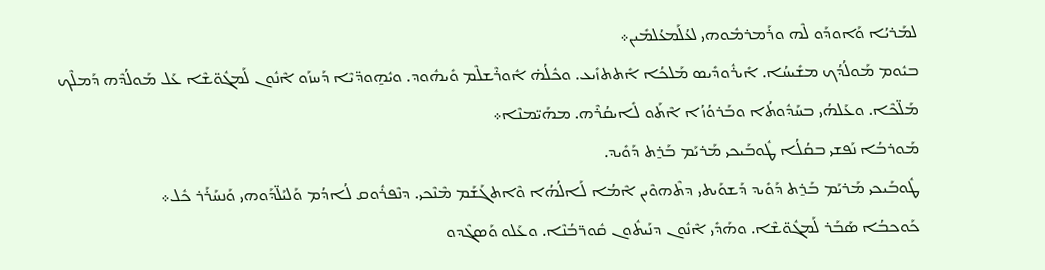ܠܡܰܪܝܳܐ ܘܰܐܘܕܰܘ ܠܶܗ ܘܪܰܡܪܡܽܘܗܝ ܠܥܳܠܰܡܥܳܠܡܺܝܢ܀
ܒܝܽܘܡ ܡܰܘܠܳܕܳܟ ܡܫܺܝܚܳܐ. ܐܺܝܪܽܘܕܺܝܣ ܡܰܠܟܳܐ ܐܺܬܬܙܺܝܥ. ܘܟܽܠܳܗ̇ ܐܽܘܪܶܫܠܶܡ ܘܺܝܗܽܘܕ. ܘܝܽܗ̱ܘܕ̈ܝܶܐ ܕܰܚܙܰܘ ܐܶܢܽܘܢ ܠܰܡܓܽܘ̈ܫܶܐ ܥܰܠ ܡܰܘܠܳܕܶܗ ܕܰܡܠܶܟ ܡܰܠ̈ܟܶܐ. ܘܥܰܠܗܳܝ ܒܚܰܕܽܘܬܳܐ ܘܒܰܪܘܳܙܳܐ ܐܶܬܰܘ ܠܺܐܝܩܳܪܶܗ. ܡܗܰܝ̈ܡܢܶܐ܀
ܡܰܘܪܒܳܐ ܢܰܦܫܝ ܒܩܳܠܳܐ ܛܽܘܒܰܝܟܝ ܡܰܪܝܰܡ ܒܰܪ̱ܬ ܕܰܘܺܝܕ.
ܛܽܘܒܰܝܟܝ ܡܰܪܝܰܡ ܒܰܪ̱ܬ ܕܰܘܺܝܕ ܕܰܫܘܰܝܬܝ ܕܬܶܗܘܶܝܢ ܐܶܡܳܐ ܠܰܐܠܳܗܳܐ ܘܶܐܬܓܰܫܰܡ ܡܶܢܶܟܝ. ܕܢܶܦܪܽܘܩ ܠܳܐܕܳܡ ܘܰܠܝܰܠ̈ܕܰܘܗܝ ܘܰܢܚܰܪܰܪ ܟܽܠ܀
ܟܰܘܟܒܳܐ ܣܰܒܰܪ ܠܰܡܓܽܘ̈ܫܶܐ. ܘܗܰܕܺܝ ܐܶܢܽܘܢ ܕܢܰܝܬܽܘܢ ܩܽܘܪ̈ܒܳܢܶܐ. ܘܥܰܠܘ ܘܰܣܓܶܕܘ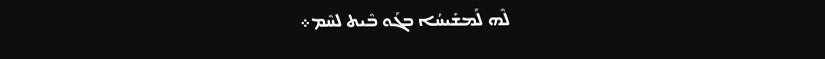ܠܶܗ ܠܰܡܫܺܝܚܳܐ ܒܓܰܘ ܒܶܝܬ ܠܚܶܡ܀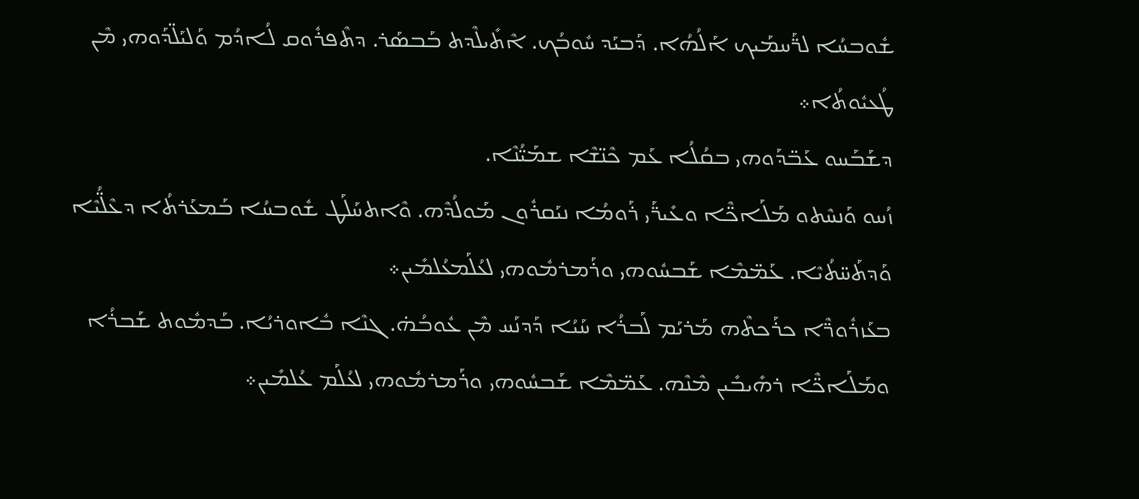ܫܽܘܒܚܳܐ ܠܪ̈ܰܚܡܰܝܟ ܐܰܠܳܗܳܐ. ܕܰܒܝܰܕ ܚܽܘܒܳܟ. ܐܶܬܺܝܠܶܕܬ ܒܰܒܣܰܪ. ܕܬܶܦܪܽܘܩ ܠܳܐܕܳܡ ܘܰܠܝܰܠ̈ܕܰܘܗܝ ܡܶܢ ܛܳܥܝܽܘܬܳܐ܀
ܕܫܰܒܰܚܘ ܥܰܒ̈ܕܰܘܗܝ ܒܩܳܠܳܐ ܥܰܡ ܟܶܢ̈ܫܶܐ ܫܡܰܝ̈ܳܢܶܐ.
ܙܳܚܘ ܘܰܢܚܶܬܘ ܡܰܠܰܐܟ̈ܶܐ ܘܥܺܝܪ̈ܰܝ ܪܰܘܡܳܐ ܢܝܰܩܪܽܘܢ ܡܰܘܠܳܕܶܗ. ܘܶܐܬܚܰܠܰܛ ܫܽܘܒܚܳܐ ܒܰܡܥܰܪܬܳܐ ܕܥܶܠ̈ܳܝܶܐ ܘܰܕܬܰܚ̈ܬܳܝܶܐ. ܥܰܡ̈ܡܶܐ ܫܰܒܚܽܘܗܝ ܘܪܰܡܪܡܽܘܗܝ ܠܥܳܠܰܡܥܳܠܡܺܝܢ܀
ܒܥܰܙܪܽܘܪ̈ܶܐ ܟܪܰܟܬܶܗ ܡܰܪܝܰܡ ܠܰܒܪܳܐ ܚܰܝܳܐ ܕܰܕܢܰܚ ܡܶܢ ܥܽܘܒܳܗ̇. ܓܢܶܐ ܒܽܐܘܪܝܳܐ. ܒܰܕܡܽܘܬ ܫܰܒܪܳܐ ܘܡܰܠܰܐܟ̈ܶܐ ܪܗܺܝܒܺܝܢ ܡܶܢܶܗ. ܥܰܡ̈ܡܶܐ ܫܰܒܚܽܘܗܝ ܘܪܰܡܪܡܽܘܗܝ ܠܥܳܠܰܡ ܥܳܠܡܺܝܢ܀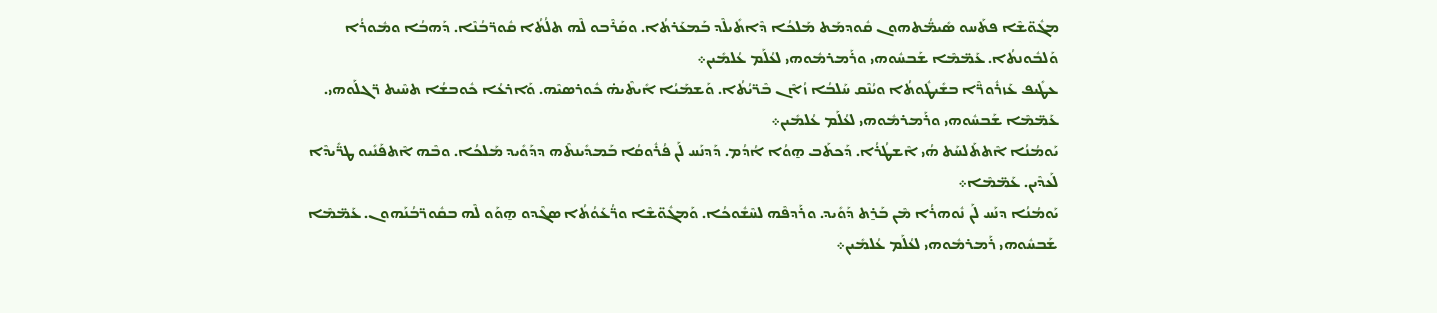ܡܓܽܘ̈ܫܶܐ ܦܬܰܚܘ ܣܺܝܡ̈ܳܬܗܘܢ ܩܽܘܕܡܰܬ ܡܰܠܟܳܐ ܕܶܐܬܺܝܠܶܕ ܒܰܡܥܰܪܬܳܐ. ܘܩܰܪܶܒܘ ܠܶܗ ܬܠܳܬܳܐ ܩܽܘܪ̈ܒܳܢܶܐ. ܕܰܗܒܳܐ ܘܡܽܘܪܳܐ ܘܰܠܒܽܘܢܬܳܐ. ܥܰܡ̈ܡܶܐ ܫܰܒܚܽܘܗܝ ܘܪܰܡܪܡܽܘܗܝ ܠܥܳܠܰܡ ܥܳܠܡܺܝܢ܀
ܥܛܺܝܦ ܥܰܙܪܽܘܪ̈ܶܐ ܒܫܺܝܛܽܘܬܳܐ ܘܝܳܢܶܩ ܚܰܠܒܳܐ ܙܳܐܶܢ ܒܶܪ̈ܝܳܬܳܐ. ܘܰܫܡܰܝܳܐ ܐܺܝܬܶܝܗ̇ ܟܽܘܪܣܝܶܗ. ܘܰܐܪܥܳܐ ܟܽܘܒܫܳܐ ܬܚܶܝܬ ܪ̈ܓܠܰܘܗܝ. ܥܰܡ̈ܡܶܐ ܫܰܒܚܽܘܗܝ ܘܪܰܡܪܡܽܘܗܝ ܠܥܳܠܰܡ ܥܳܠܡܺܝܢ܀
ܝܰܘܡܳܢܳܐ ܐܶܬܬܰܠܚܰܬ ܗܳܝ ܐܶܫܛܳܪܳܐ. ܕܰܟܬܰܒ ܗ̱ܘܳܐ ܐܳܕܳܡ. ܕܰܕܢܰܚ ܠܰܢ ܦܳܪܽܘܩܳܐ ܒܰܡܕܺܝܢܬܶܗ ܕܕܰܘܺܝܕ ܡܰܠܟܳܐ. ܘܒܶܗ ܐܶܬܦܰܢܺܝܘ ܛܪ̈ܺܝܕܶܐ ܠܰܥܕܶܝܢ. ܥܰܡ̈ܡܶܐ܀
ܝܰܘܡܳܢܳܐ ܕܢܰܚ ܠܰܢ ܢܽܘܗܪܳܐ ܡܶܢ ܒܰܪ̱ܬ ܕܰܘܺܝܕ. ܘܪܰܕܦܶܗ ܠܚܶܫܽܘܟܳܐ. ܘܰܡܓܽܘ̈ܫܶܐ ܘܪ̈ܳܥܰܘܳܬܳܐ ܣܓܶܕܘ ܗ̱ܘܰܘ ܠܶܗ ܒܩܽܘܪ̈ܒܳܢܰܗܘܢ. ܥܰܡ̈ܡܶܐ ܫܰܒܚܽܘܗܝ ܪܰܡܪܡܽܘܗܝ ܠܥܳܠܰܡ ܥܳܠܡܺܝܢ܀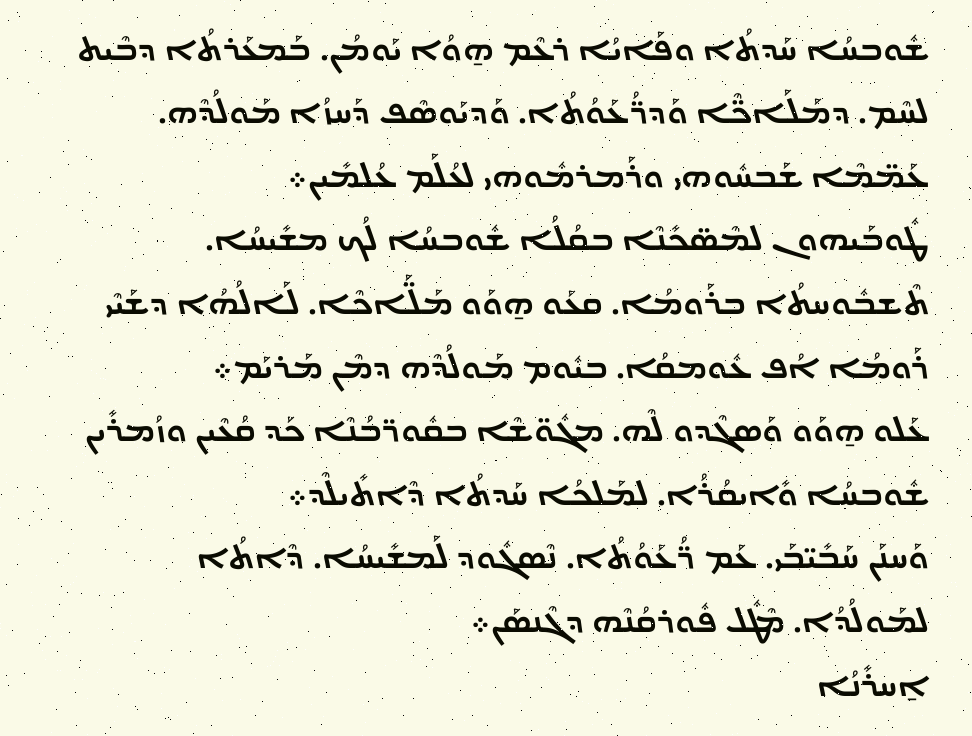ܫܽܘܒܚܳܐ ܚܰܕܬܳܐ ܘܦܰܐܝܳܐ ܪܥܶܡ ܗ̱ܘܳܐ ܝܰܘܡܳܢ. ܒܰܡܥܰܪܬܳܐ ܕܒܶܝܬ ܠܚܶܡ. ܕܡܰܠܰܐܟ̈ܶܐ ܘܰܕܪ̈ܳܥܰܘܳܬܳܐ. ܘܰܕܝܰܘܣܶܦ ܕܰܚܙܳܐ ܡܰܘܠܳܕܶܗ. ܥܰܡ̈ܡܶܐ ܫܰܒܚܽܘܗܝ ܘܪܰܡܪܡܽܘܗܝ ܠܥܳܠܰܡ ܥܳܠܡܺܝܢ܀
ܛܽܘܒܰܝܗܘܢ ܠܡܶܣ̈ܟܺܢܶܐ ܒܩܳܠܳܐ ܫܽܘܒܚܳܐ ܠܳܟ ܡܫܺܝܚܳܐ.
ܬܶܫܒܽܘܚܬܳܐ ܒܪܰܘܡܳܐ. ܩܥܰܘ ܗ̱ܘܰܘ ܡܰܠ̈ܰܐܟܶܐ. ܠܰܐܠܳܗܳܐ ܕܫܰܝܶܝ ܪܰܘܡܳܐ ܐܳܦ ܥܽܘܡܩܳܐ. ܒܝܽܘܡ ܡܰܘܠܳܕܶܗ ܕܡܶܢ ܡܰܪܝܰܡ܀
ܥܰܠܘ ܗ̱ܘܰܘ ܘܰܣܓܶܕܘ ܠܶܗ. ܡܓܽܘ̈ܫܶܐ ܒܩܽܘܪ̈ܒܳܢܶܐ ܟܰܕ ܩܳܥܶܝܢ ܘܙܳܡܪܺܝܢ ܫܽܘܒܚܳܐ ܘܺܐܝܩܳܪܳܐ. ܠܡܰܠܟܳܐ ܚܰܕܬܳܐ ܕܶܐܬܺܝܠܶܕ܀
ܘܰܚܢܰܢ ܚܰܒܺܝ̈ܒܰܝ. ܥܰܡ ܪ̈ܳܥܰܘܳܬܳܐ. ܢܶܣܓܽܘܕ ܠܰܡܫܺܝܚܳܐ. ܕܶܐܬܳܐ ܠܡܰܘܠܳܕܳܐ. ܡܶܛܽܠ ܦܽܘܪܩܳܢܶܗ ܕܓܶܢܣܰܢ܀
ܐ̱ܚܪܺܢܳܐ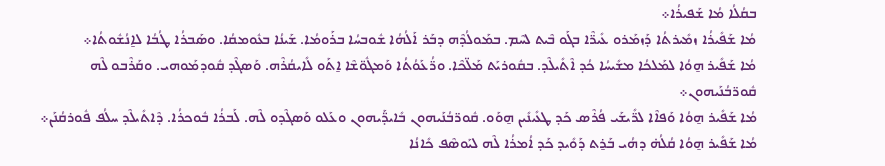ܒܩܳܠܳܐ ܡܳܐ ܫܰܦܝܪܳܐ܀
ܡܳܐ ܫܰܦܺܝܪܳܐ ܙܡܺܝܪܬܳܐ ܕܰܙܡܰܪܘ ܥܺܝܪ̈ܶܐ ܒܓܰܘ ܒܶܝܬ ܠܚܶܡ. ܒܡܰܘܠܳܕܶܗ ܕܒܰܪ ܐܰܠܳܗܳܐ ܫܽܘܒܚܳܐ ܒܪܰܘܡܳܐ. ܫܰܝܢܳܐ ܒܥܽܘܡܩܳܐ. ܘܣܰܒܪܳܐ ܛܳܒܳܐ ܠܐ̱ܢܳܫܽܘܬܳܐ܀
ܡܳܐ ܫܰܦܺܝܪ ܗ̱ܘܳܐ ܠܡܰܠܟܳܐ ܡܫܺܝܚܳܐ ܟܳܕ ܐܶܬܺܝܠܶܕ. ܒܩܽܘܪܝܰܬ ܡܰܠ̈ܟܶܐ. ܘܪ̈ܳܥܰܘܳܬܳܐ ܘܰܡܓܽܘ̈ܫܶܐ ܐ̱ܬܰܘ ܠܺܐܝܩܳܪܶܗ. ܘܰܣܓܶܕ ܩܽܘܕܡܰܘܗܝ. ܘܩܰܪܶܒܘ ܠܶܗ ܩܽܘܪ̈ܒܳܢܰܝܗܘܢ܀
ܡܳܐ ܫܰܦܺܝܪ ܗ̱ܘܳܐ ܘܰܦܐܶܐ ܠܪ̈ܺܝܫܰܝ ܦܳܪܶܣ ܟܰܕ ܛܥܺܝܢܺܝܢ ܗ̱ܘܰܘ. ܩܽܘܪ̈ܒܳܢܰܝܗܘܢ ܒܺܐܝܕ̈ܰܝܗܘܢ ܘܥܰܠܘ ܘܰܣܓܶܕܘ ܠܶܗ. ܠܰܒܪܳܐ ܒܽܘܟܪܳܐ. ܕܶܐܬܺܝܠܶܕ ܚܠܳܦ ܦܽܘܪܩܳܢܰܢ܀
ܡܳܐ ܫܰܦܺܝܪ ܗ̱ܘܳܐ ܩܳܠܳܗ̇ ܕܗܳܝ ܒܰܪ̱ܬ ܕܰܘܺܝܕ ܟܰܕ ܐܳܡܪܳܐ ܠܶܗ ܠܝܰܘܣܶܦ ܟܺܐܢܳܐ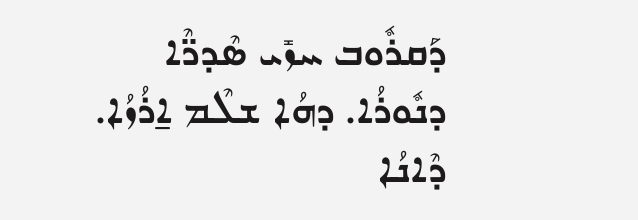ܕܰܩܪܽܘܒ ܚܙܺܝ ܣܶܕܪ̈ܶܐ ܕܢܽܘܪܳܐ. ܕܗܳܐ ܫܠܶܡ ܐ̱ܪܳܙܳܐ. ܕܶܐܢܳܐ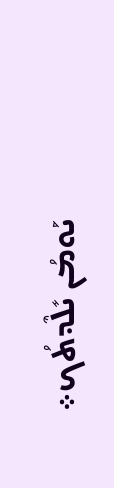ܝܰܘܡܳܢ ܝܺܠܶܕܬܳܟ܀